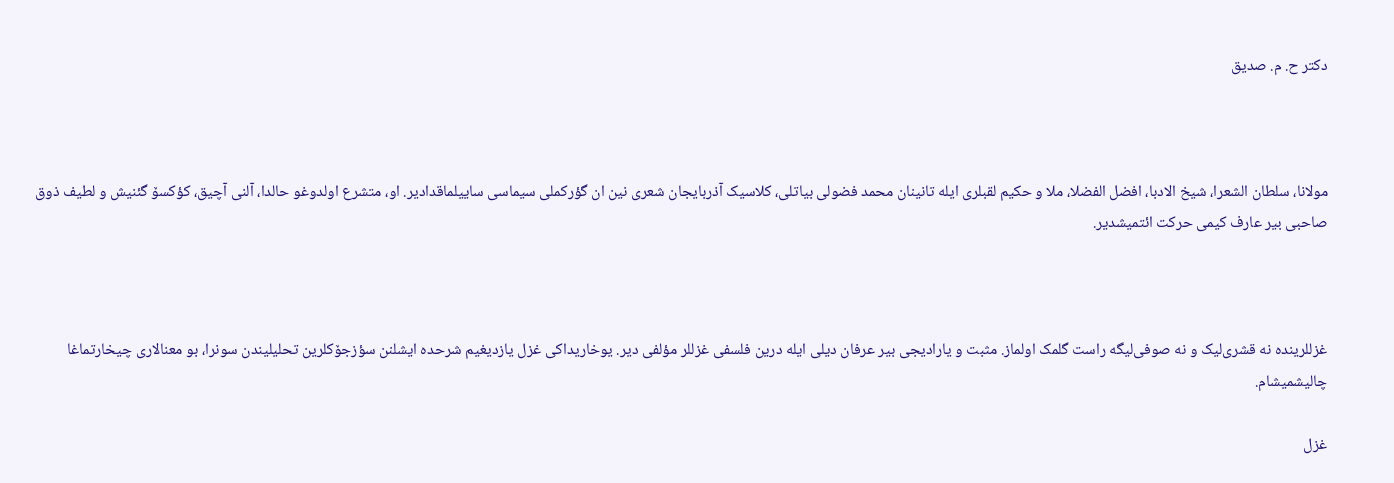دکتر ح. م. صدیق



مولانا، سلطان الشعرا، شیخ الادبا، افضل الفضلا، ملا و حکیم لقبلری ایله تانینان محمد فضولی بیاتلی، کلاسیک آذربایجان شعری نین ان گؤرکملی سیماسی ساییلماقدادیر. او، متشرع اولدوغو حالدا، آلنی آچیق، کؤکسۆ گئنیش و لطیف ذوق صاحبی بیر عارف کیمی حرکت ائتمیشدیر.



غزللرینده نه قشری‌لیک و نه صوفی‌لیگه راست گلمک اولماز. مثبت و یارادیجی بیر عرفان دیلی ایله درین فلسفی غزللر مؤلفی دیر. یوخاریداکی غزل یازدیغیم شرحده ایشلنن سؤزجۆکلرین تحلیلیندن سونرا، بو معنالاری چیخارتماغا چالیشمیشام.

غزل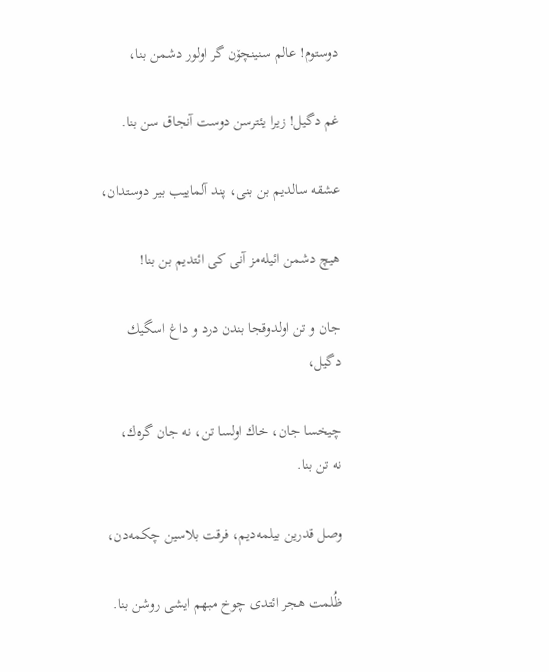دوستوم! عالم سنینچۆن گر اولور دشمن بنا،

غم دگیل! زیرا یئترسن دوست آنجاق سن بنا.

عشقه سالدیم بن بنی، پند آلماییب بیر دوستدان،

هیچ دشمن ائیله‌مز آنی كی ائتدیم بن بنا!

جان و تن اولدوقجا بندن درد و داغ اسگیك دگیل،

چیخسا جان، خاك ‌اولسا تن، نه‌ جان گره‌ك، نه ‌تن بنا.

وصل قدرین بیلمه‌دیم، فرقت بلاسین چكمه‌دن،

ظُلمت هجر ائتدی چوخ مبهم ایشی روشن بنا.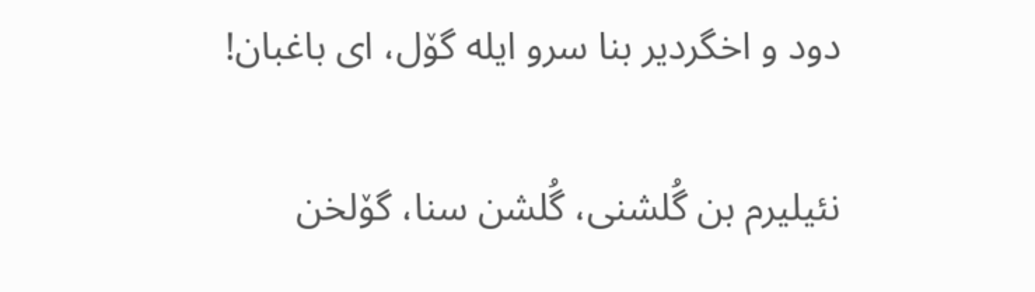دود و اخگردیر بنا سرو ایله گۆل، ای باغبان!

نئیلیرم بن گُلشنی، گُلشن سنا، گۆلخن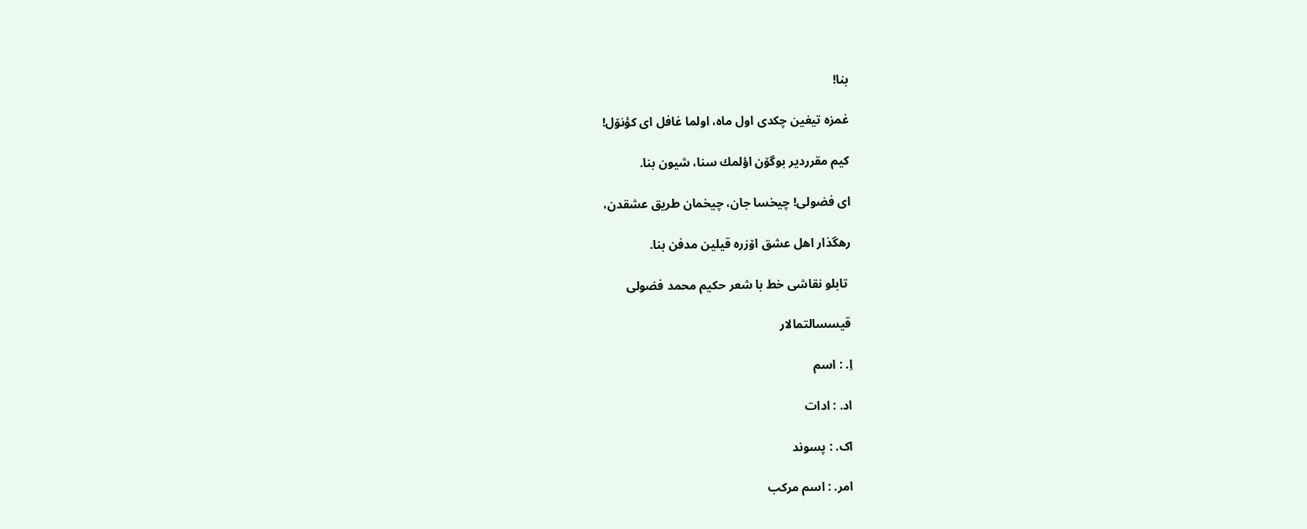بنا!

غمزه تیغین چكدی اول ماه، اولما غافل ای کؤنۆل!

كیم مقرردیر بوگۆن اؤلمك سنا، شیون بنا.

ای فضولی! چیخسا جان، چیخمان طریق عشقدن،

رهگذار اهل عشق اۆزره قیلین مدفن بنا.

 تابلو نقاشی خط با شعر حکیم محمد فضولی

قیسسالتمالار

اِ. : اسم

اد. : ادات

اک. : پسوند

امر. : اسم مرکب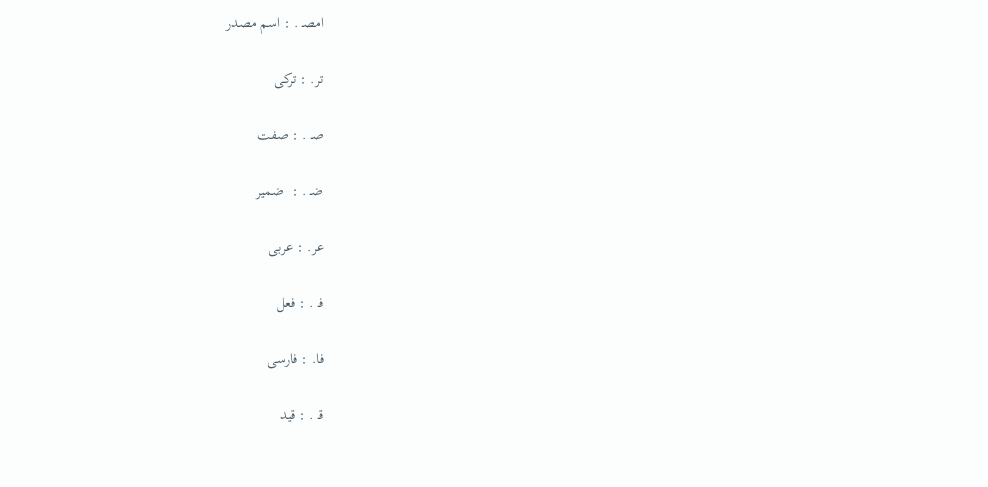امصـ . : اسم مصدر

تر. : ترکی

صـ . : صفت

ضـ . :  ضمیر

عر. : عربی

فـ . : فعل

فا. : فارسی

قـ . : قید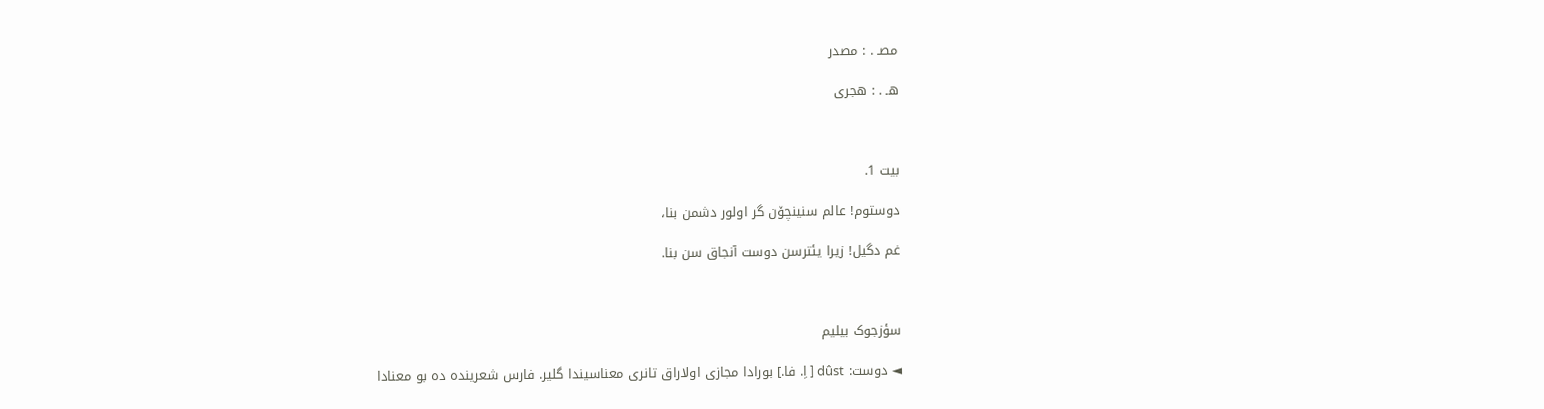مصـ . : مصدر

هـ . : هجری



بیت 1.

دوستوم! عالم سنینچۆن گر اولور دشمن بنا،

غم دگیل! زیرا یئترسن دوست آنجاق سن بنا.



سؤزجوک بیلیم

◄ دوست: dûst [ اِ. فا.] بورادا مجازی اولاراق تانری معناسیندا گلیر. فارس شعرینده ده بو معنادا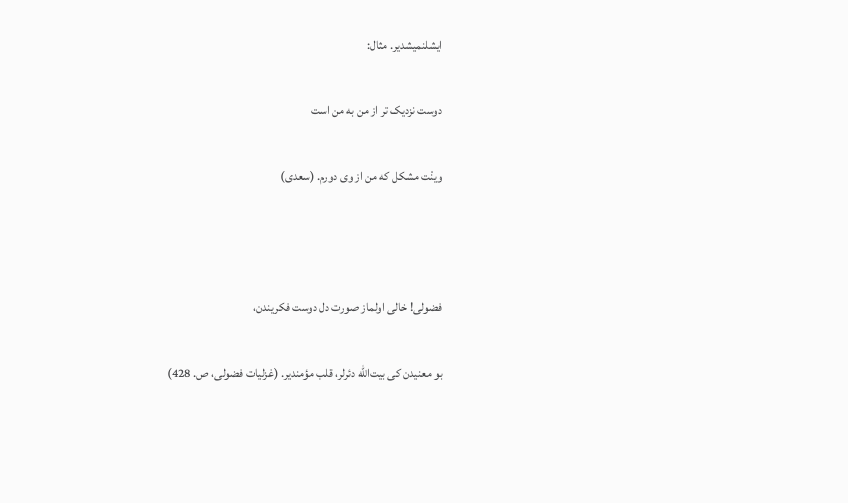ایشلنمیشدیر. مثال:

دوست نزدیک تر از من به من است

وینْت مشکل که من از وی دورم. (سعدی)



فضولی! خالی اولماز صورت دل دوست فكریندن،

بو معنیدن كی بیت‌الله دئرلر، قلب مؤمندیر. (غزلیات فضولی، ص. 428)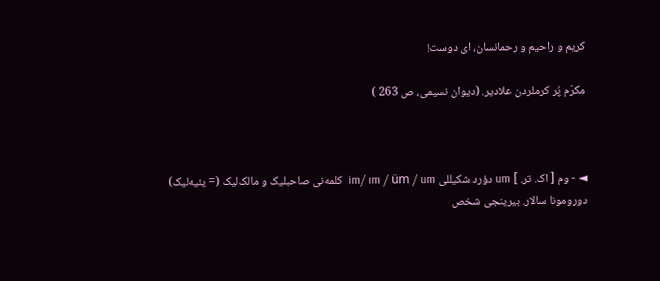كریم و راحیم و رحمانسان، ای دوست!

مكرّم پُر كرملردن علادیر. (دیوان نسیمی، ص 263 )



◄ - وم [ اک. تر. ] um دؤرد شکیللی im/ ım / üm / um  کلمه‌نی صاحبلیک و مالک‌لیک (= یئیه‌لیک) دورومونا سالار. بیرینجی شخص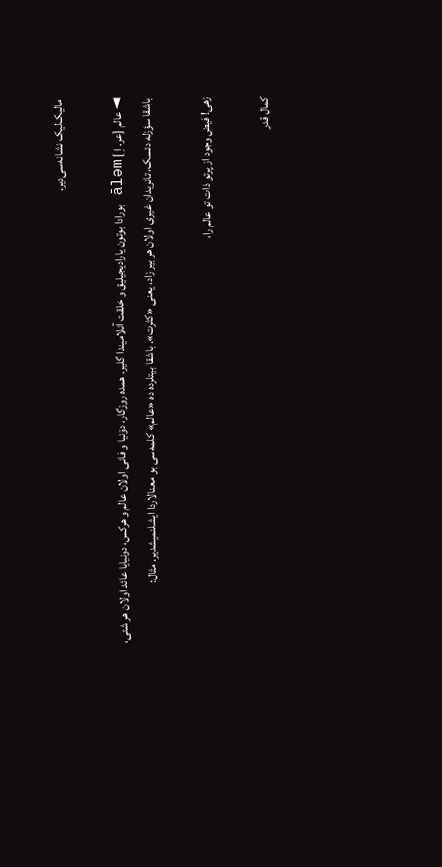مالیک‌لیک نشانه‌سی‌دیر.

◄ عالم [عر. اِ ] āləm بورادا بوتون یارادیجیلیق و خلقت آنلامیندا گلیر. همده روزگار، دۆنیا و فانی اولان عالم و هرکس، دونیایا عائد اولان هر شئی، باشقا سؤزله دئسک، تانریدان غیری اولان هر بیر زاد، یعنی «کثرت». باشقا بیتلرده ده «عالم» کلمه‌سی بو معنالاردا ایشلنمیشدیر. مثال:

زهی! فیض وجود از پرتو ذات تو عالم را،

كمال قدر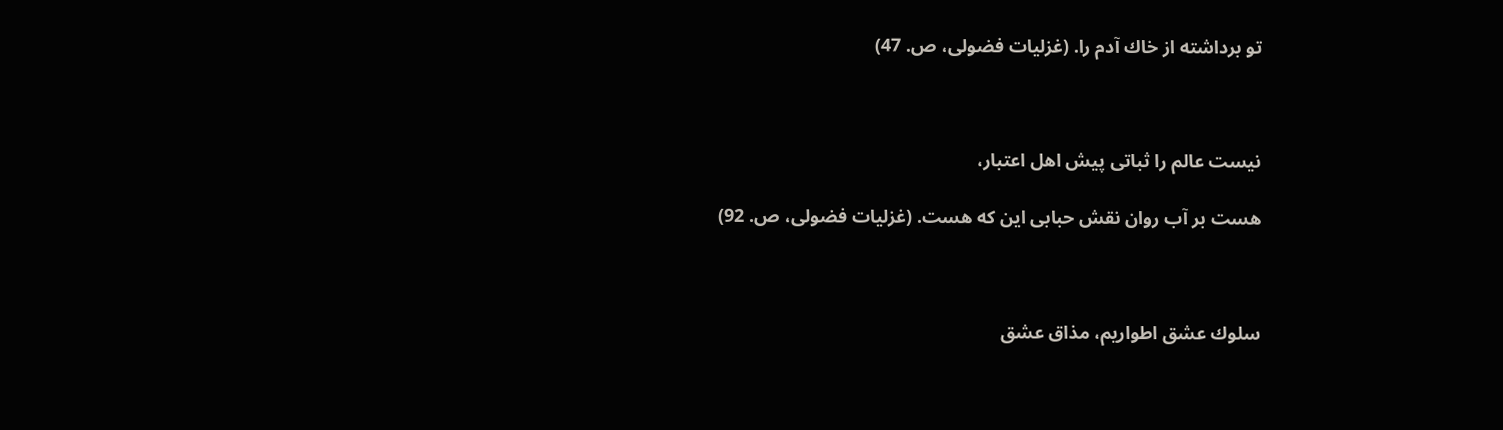تو برداشته از خاك آدم را. (غزلیات فضولی،‌ ص. 47)



نیست عالم را ثباتی پیش اهل اعتبار،

هست بر آب روان نقش حبابی این كه هست. (غزلیات فضولی، ص. 92)



سلوك عشق اطواریم، مذاق عشق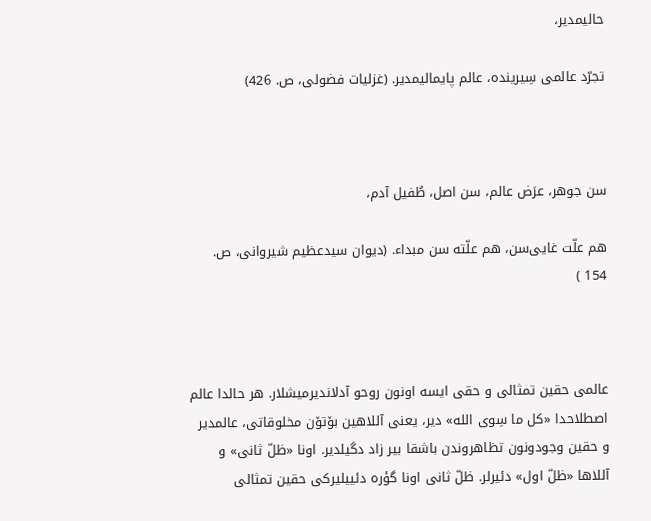حالیمدیر،

تجرّد عالمی سِیرینده، عالم پایمالیمدیر. (غزلیات فضولی، ص. 426)



سن جوهر، عرَض عالم، سن اصل، طُفيل آدم،

هم علّت غايی‌سن، هم علّته ‌سن مبداء. (دیوان سیدعظیم شیروانی، ص. 154 )



عالمی حقین تمثالی و حقی ایسه اونون روحو آدلاندیرمیشلار. هر حالدا عالم اصطلاحدا «کل ما سِوی الله» دیر، یعنی آللاهین بۆتۆن مخلوقاتی، عالمدیر و حقین وجودونون تظاهروندن باشقا بیر زاد دگیلدیر. اونا «ظلّ ثانی» و آللاها «ظلّ اول» دئیرلر. ظلّ ثانی اونا گؤره دئییلیرکی حقین تمثالی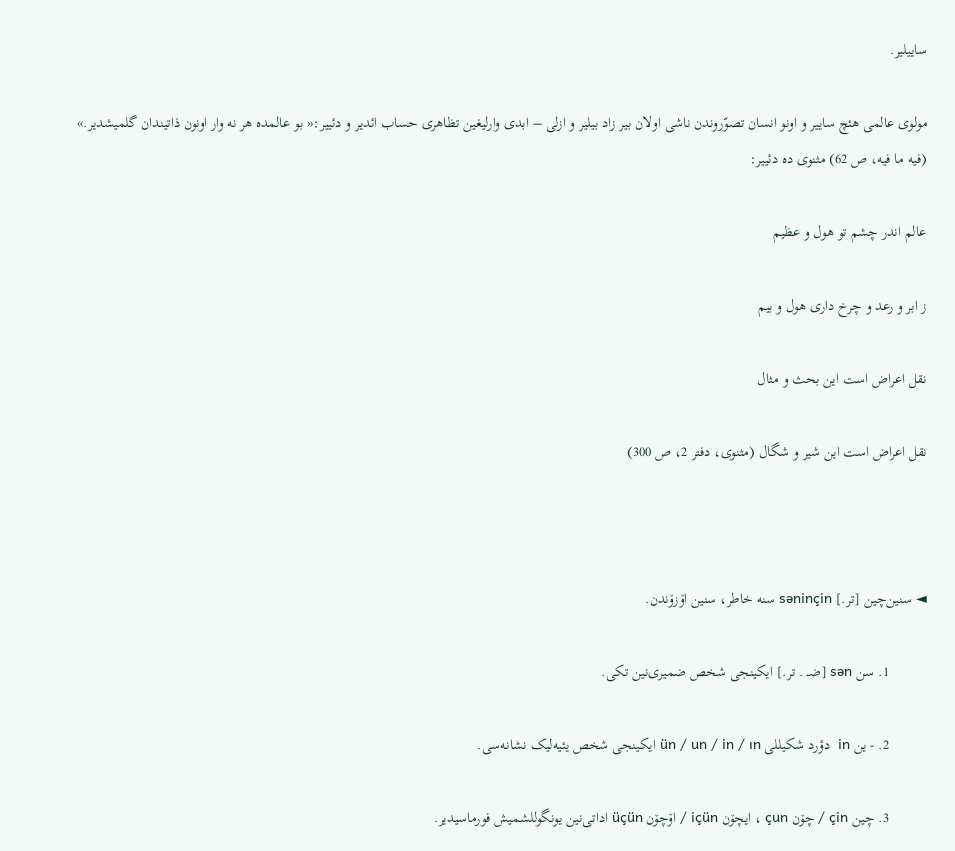ساییلیر.

مولوی عالمی هئچ ساییر و اونو انسان تصوّروندن ناشی اولان بیر زاد بیلیر و ازلی – ابدی وارلیغین تظاهری حساب ائدیر و دئییر:« بو عالمده هر نه وار اونون ذاتیندان گلمیشدیر.» (فیه ما فیه، ص 62) مثنوی ده دئییر:

عالم اندر چشم تو هول و عظیم

ز ابر و رعد و چرخ داری هول و بیم

نقل اعراض است این بحث و مثال

نقل اعراض است این شیر و شگال (مثنوی، دفتر 2، ص 300)



◄ سنین‌چین [تر.] səninçin سنه خاطر، سنین اۆزۆندن.

          1. سن sən [ضـ . تر.] ایکینجی شخص ضمیری‌نین تکی.

          2. - ین in  دؤرد شکیللی ün / un / in / ın ایکینجی شخص یئیه‌‌لیک نشانه‌سی.

          3. چین çin / چۆن çun ، ایچۆن içün / اۆچۆن üçün اداتی‌نین یونگوللشمیش فورماسیدیر.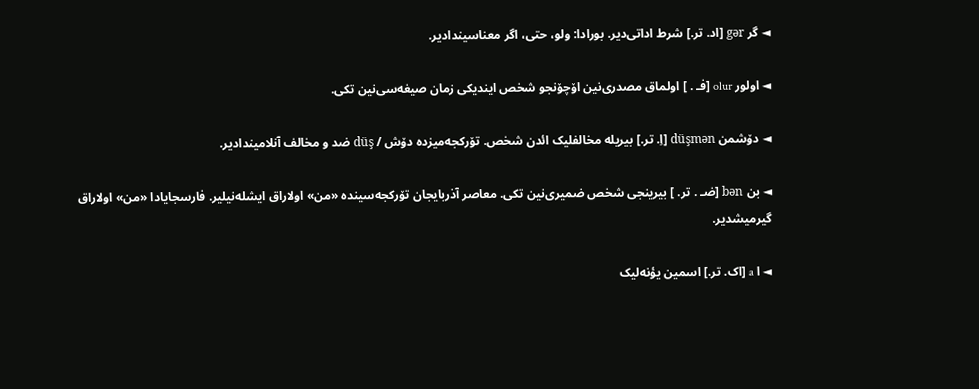◄ گر gər [اد. تر.] شرط اداتی‌دیر. بورادا: ولو، حتی، اگر معناسیندادیر.

◄ اولور olur [فـ . ] اولماق مصدری‌نین اۆچۆنجو شخص ایندیکی زمان صیغه‌سی‌نین تکی.

◄ دۆشمن düşmən [اِ. تر.] بیریله مخالفلیک ائدن شخص. تۆرکجه‌میزده دۆش / düş ضد و مخالف آنلامیندادیر.

◄ بن bən [ضـ . تر. ] بیرینجی شخص ضمیری‌نین تکی. معاصر آذربایجان تۆرکجه‌سینده «من» اولاراق ایشله‌نیلیر. فارسجایادا «من» اولاراق گیرمیشدیر.

◄ ا a [اک. تر.] اسمین یؤنه‌لیک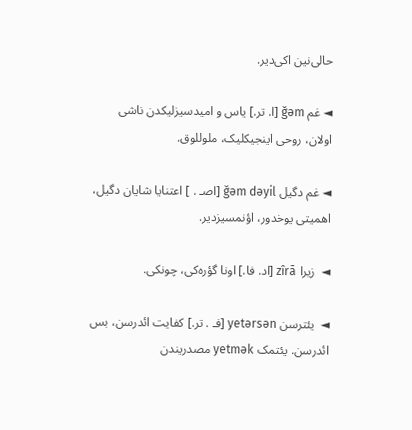حالی‌نین اکی‌دیر.

◄ غم ğəm [ا. تر.] یاس و امیدسیزلیکدن ناشی اولان، روحی اینجیکلیک، ملوللوق.

◄ غم دگیل ğəm dəyil [اصـ . ] اعتنایا شایان دگیل، اهمیتی یوخدور، اؤنمسیزدیر.

◄  زیرا zîrā [اد. فا.] اونا گؤره‌کی، چونکی.

◄  یئترسن yetərsən [فـ . تر.] کفایت ائدرسن، بس ائدرسن. یئتمک yetmək مصدریندن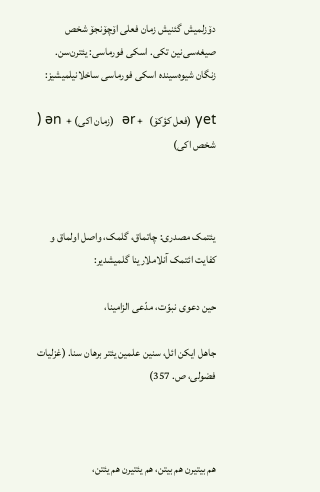دۆزلمیش گئنیش زمان فعلی اۆچۆنجۆ شخص صیغه‌سی‌نین تکی. اسکی فورماسی: یئترن‌سن. زنگان شیوه‌سینده اسکی فورماسی ساخلانیلمیشیز:

yet (فعل کؤکۆ)   + ər  (زمان اکی) +  ən ( شخص اکی)



یئتمک مصدری: چاتماق، گلمک، واصل اولماق و کفایت ائتمک آنلاملارینا گلمیشدیر:

حین دعوی نبوّت، مدّعی الزامینا،

جاهل ایكن ائل، سنین علمین یئتر برهان سنا. (غزلیات فضولی، ص. 357)



هم بیتیرن هم بیتن، هم یئتیرن هم یئتن،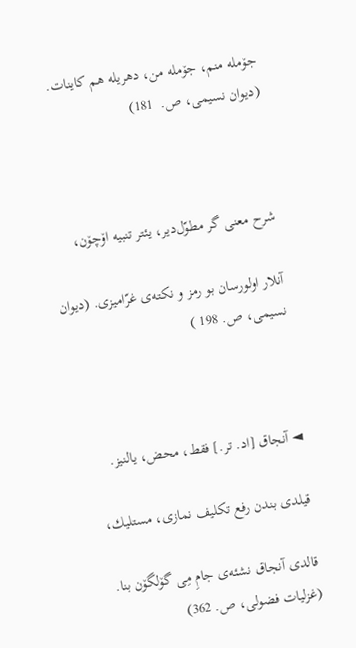جۆمله‌ منم، جۆمله‌ من، دهریله هم كاینات. (دیوان نسیمی، ص.  181)



شرح معنی گر مطوّل‌دیر، یئتر تنبیه اۆچۆن،

آنلار اولورسان بو رمز و نكته‌ی غرّامیزی. (دیوان نسیمی، ص. 198 )



◄ آنجاق [اد. تر.] فقط، محض،‌ یالنیز.

قیلدی بندن رفع تكلیف نمازی، مستلیك،

قالدی آنجاق نشئه‌ی جامِ مِی ‌گۆلگۆن بنا. (غزلیات فضولی، ص. 362)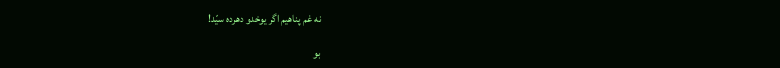نه غم پناهيم اگر يوخدو دهرده سيّد!

بو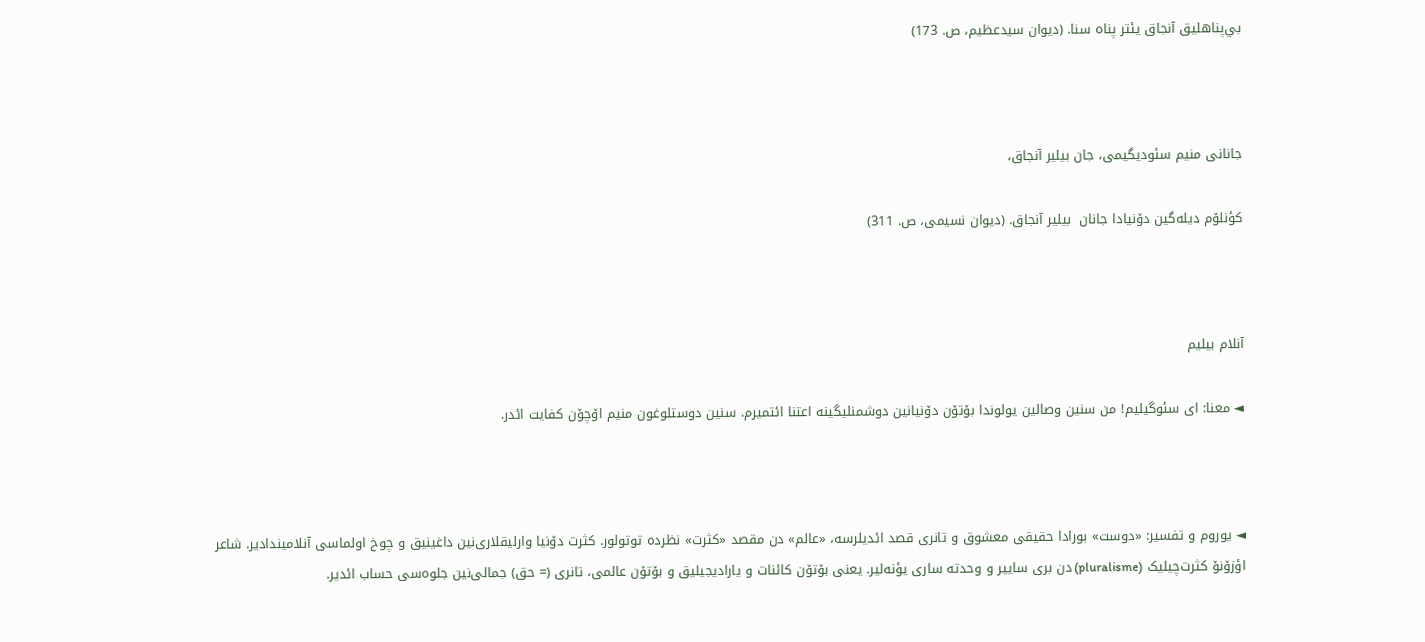بي‌پناهليق آنجاق يئتر پناه سنا. (دیوان سیدعظیم، ص. 173)



جانانی منیم سئودیگیمی، جان بیلیر آنجاق،

کؤنلۆم دیله‌گین دۆنیادا جانان  بیلیر آنجاق. (دیوان نسیمی، ص. 311)



آنلام بیلیم

◄ معنا: ای سئوگیلیم! من سنین وصالین یولوندا بۆتۆن دۆنیانین دوشمنلیگینه اعتنا ائتمیرم. سنین دوستلوغون منیم اۆچۆن کفایت ائدر.



◄ یوروم و تفسیر: «دوست» بورادا حقیقی معشوق و تانری قصد ائدیلرسه، «عالم» دن مقصد «کثرت» نظرده توتولور. کثرت دۆنیا وارلیقلاری‌نین داغینیق و چوخ اولماسی آنلامیندادیر. شاعر اؤزۆنۆ کثرت‌چیلیک (pluralisme) دن بری ساییر و وحدته ساری یؤنه‌لیر. یعنی بۆتۆن کائنات و یارادیجیلیق و بۆتۆن عالمی، تانری (= حق) جمالی‌نین جلوه‌سی حساب ائدیر.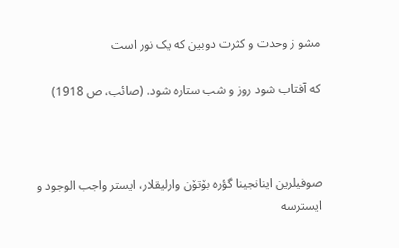مشو ز وحدت و کثرت دوبین که یک نور است

که آفتاب شود روز و شب ستاره شود. (صائب، ص 1918)



صوفیلرین اینانجینا گؤره بۆتۆن وارلیقلار، ایستر واجب الوجود و ایسترسه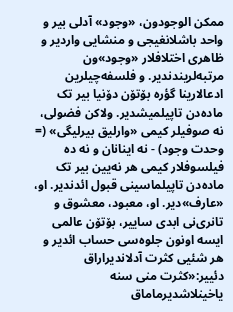ممکن الوجودون، «وجود» آدلی بیر و واحد باشلانغیجی و منشایی واردیر و ظاهری اختلافلار «وجود»ون مرتبه‌لریندندیر. و فلسفه‌چیلرین ادعالارینا گؤره بۆتۆن دۆنیا بیر تک ماده‌دن تاپیلمیشدیر. ولاکن فضولی، نه صوفیلر کیمی «وارلیق بیرلیگی» (= وحدت وجود) - نه اینانان و نه ده فیلسوفلار کیمی هر نه‌یین بیر تک ماده‌دن تاپیلماسینی قبول ائدندیر. او، «عارف»دیر. او، معبود، معشوق و تانری‌نی ابدی ساییر، بۆتۆن عالمی ایسه اونون جلوه‌سی حساب ائدیر و هر شئیی کثرت آدلاندیراراق دئییر:«کثرت منی سنه یاخینلاشدیرماماق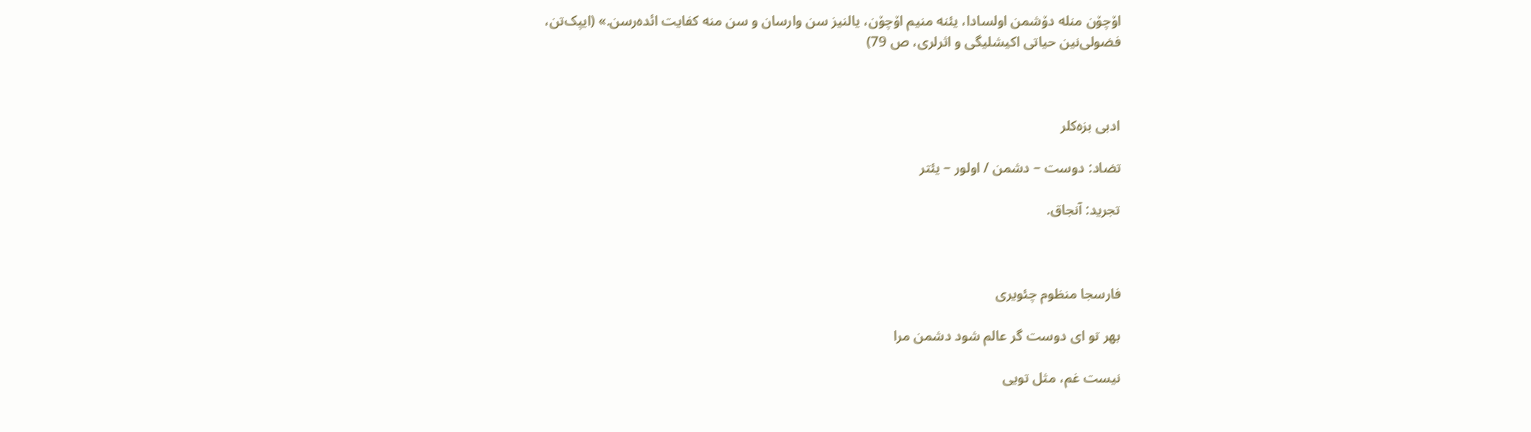اۆچۆن منله دۆشمن اولسادا، یئنه منیم اۆچۆن، یالنیز سن وارسان و سن منه کفایت ائده‌رسن.» (ایپک‌تن، فضولی‌نین حیاتی اکیشلیگی و اثرلری، ص 79)



ادبی بزه‌کلر

تضاد: دوست – دشمن / اولور – یئتر

تجرید: آنجاق.



فارسجا منظوم چئویری

بهر تو ای دوست گر عالم شود دشمن مرا

نیست غم، مثل تویی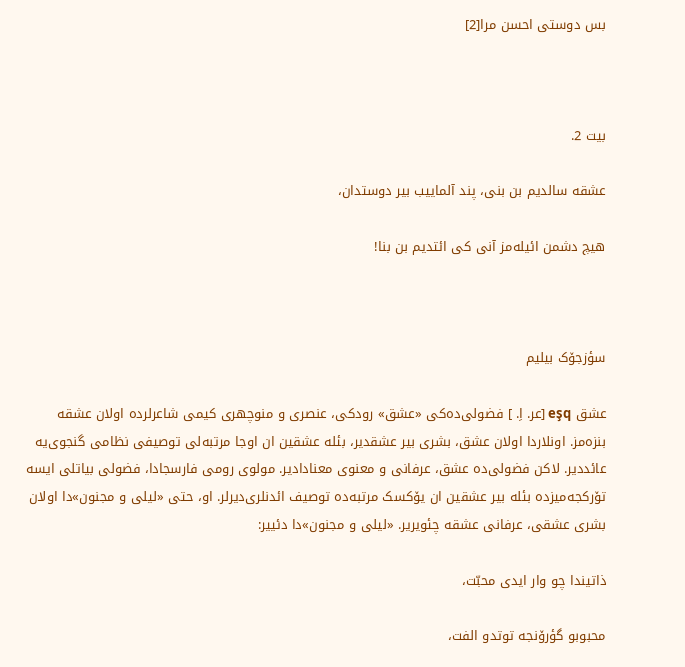بس دوستی احسن مرا[2]



بیت 2.

عشقه سالدیم بن بنی، پند آلماییب بیر دوستدان،

هیچ دشمن ائیله‌مز آنی كی ائتدیم بن بنا!



سؤزجۆک بیلیم

عشق eşq [عر. اِ. ] فضولی‌‌ده‌کی «عشق» رودکی، عنصری و منوچهری کیمی شاعرلرده اولان عشقه بنزه‌مز. اونلاردا اولان عشق، بشری بیر عشقدیر، بئله عشقین ان اوجا مرتبه‌لی توصیفی نظامی گنجوی‌یه عائددیر. لاکن فضولی‌ده عشق، عرفانی و معنوی معنادادیر. مولوی رومی فارسجادا، فضولی بیاتلی ایسه تۆرکجه‌میزده بئله بیر عشقین ان یۆکسک مرتبه‌ده توصیف ائدنلری‌دیرلر. او، حتی «لیلی و مجنون»دا اولان بشری عشقی، عرفانی عشقه چئویریر. «لیلی و مجنون»دا دئییر:

ذاتیندا چو وار ایدی محبّت،

محبوبو گؤرۆنجه توتدو الفت،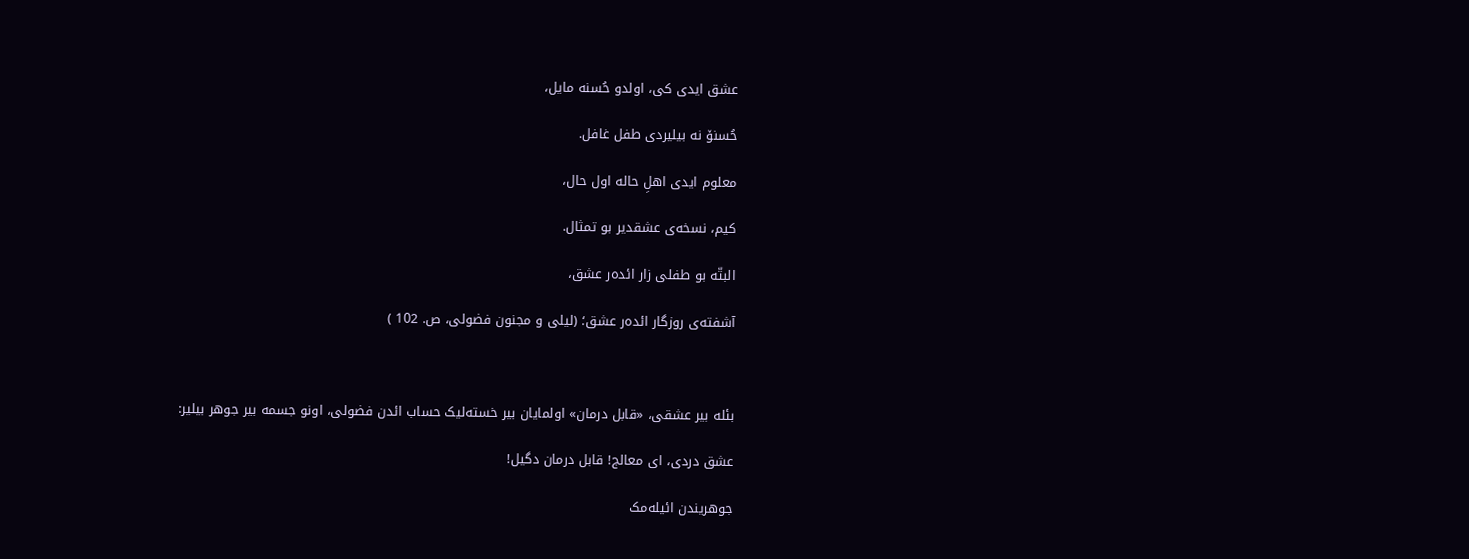عشق ایدی کی، اولدو حُسنه مایل،

حُسنۆ نه بیلیردی طفل غافل.

معلوم ایدی اهلِ حاله اول حال،

کیم، نسخه‌ی عشقدیر بو تمثال.

البتّه بو طفلی زار ائده‌ر عشق،

آشفته‌ی روزگار ائده‌ر عشق؛ (لیلی و مجنون فضولی، ص. 102 )



بئله بیر عشقی، «قابل درمان» اولمایان بیر خسته‌لیک حساب ائدن فضولی، اونو جسمه بیر جوهر بیلیر:

عشق دردی، ای معالج! قابل درمان دگیل!

جوهریندن ائیله‌مک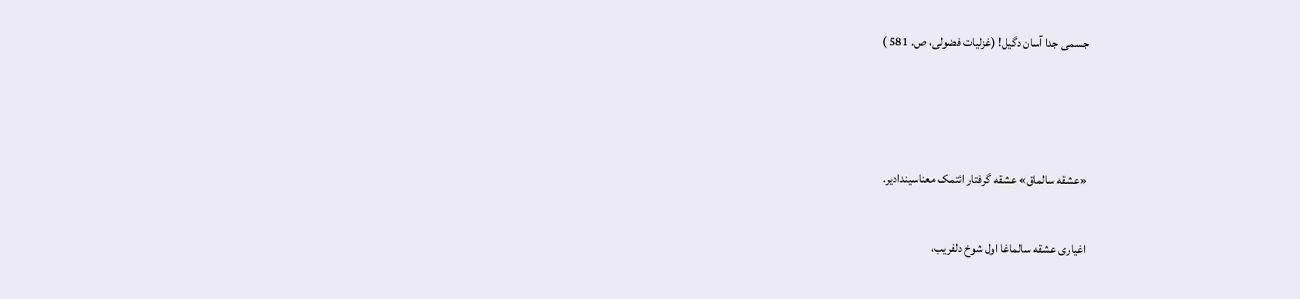جسمی جدا آسان دگیل! (غزلیات فضولی، ص. 581 )



«عشقه سالماق» عشقه گرفتار ائتمک معناسیندادیر.

اغياری عشقه سالماغا اول شوخ دلفريب،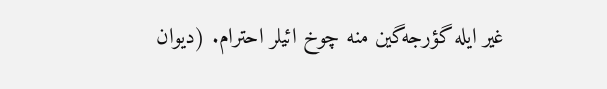غير ايله گؤرجه‌گين منه چوخ ائيلر احترام. (دیوان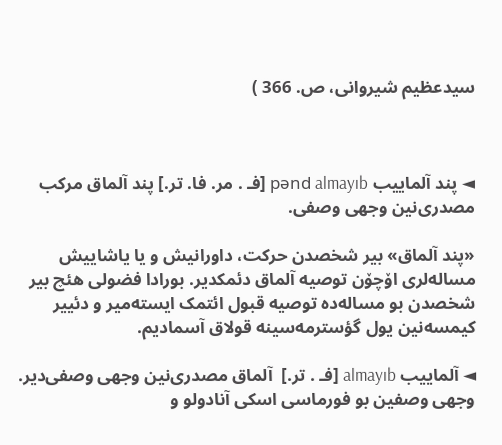سیدعظیم شیروانی، ص. 366 )



◄ پند آلماییب pənd almayıb [فـ . مر. فا. تر.] پند آلماق مرکب مصدری‌نین وجهی وصفی.

«پند آلماق» بیر شخصدن حرکت،‌ داورانیش و یا یاشاییش مساله‌لری اۆچۆن توصیه آلماق دئمکدیر. بورادا فضولی هئچ بیر شخصدن بو مساله‌ده توصیه قبول ائتمک ایسته‌میر و دئییر کیمسه‌نین یول گؤسترمه‌سینه قولاق آسمادیم.

◄ آلماییب almayıb [فـ . تر.]  آلماق مصدری‌نین وجهی وصفی‌دیر. وجهی وصفین بو فورماسی اسکی آنادولو و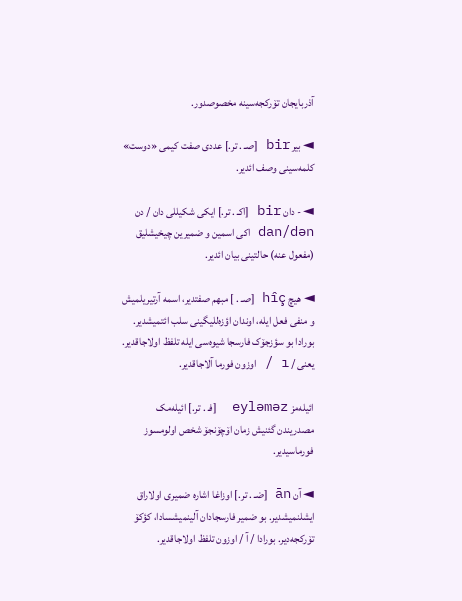آذربایجان تۆرکجه‌سینه مخصوصدور.

◄ بیر bir [صـ . تر.] عددی صفت کیمی «دوست» کلمه‌سینی وصف ائدیر.

◄ - دان bir [اکـ . تر.] ایکی شکیللی دان / دن dan/dən اکی اسمین و ضمیرین چیخیشلیق (مفعول عنه) حالتینی بیان ائدیر.

◄ هیچ hîç [صـ . ] مبهم صفتدیر، اسمه آرتیریلمیش و منفی فعل ایله، اوندان اؤزه‌للیگینی سلب ائتمیشدیر. بورادا بو سؤزجۆک فارسجا شیوه‌سی ایله تلفظ اولاجاقدیر. یعنی / ı / اوزون فورما آلاجاقدیر.

ائیله‌مز eyləməz  [فـ . تر.] ائیله‌مک مصدریندن گئنیش زمان اۆچۆنجۆ شخص اولومسوز فورماسیدیر.

◄ آن ān [ضـ . تر.] اوزاغا اشاره ضمیری اولاراق ایشلنمیشدیر. بو ضمیر فارسجادان آلینمیشسادا، کؤکۆ تۆرکجه‌دیر. بورادا / آ / اوزون تلفظ اولاجاقدیر.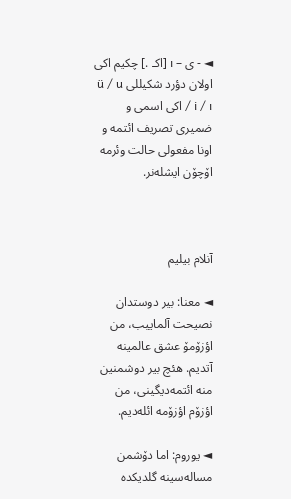◄ - ی – ı [اکـ .] چکیم اکی اولان دؤرد شکیللی ü / u / i / ı اکی اسمی و ضمیری تصریف ائتمه و اونا مفعولی حالت وئرمه اۆچۆن ایشله‌نر.



آنلام بیلیم

◄ معنا: بیر دوستدان نصیحت آلماییب، من اؤزۆمۆ عشق عالمینه آتدیم. هئچ بیر دوشمنین منه ائتمه‌دیگینی، من اؤزۆم اؤزۆمه ائله‌دیم.

◄ یوروم: اما دۆشمن مساله‌سینه گلدیکده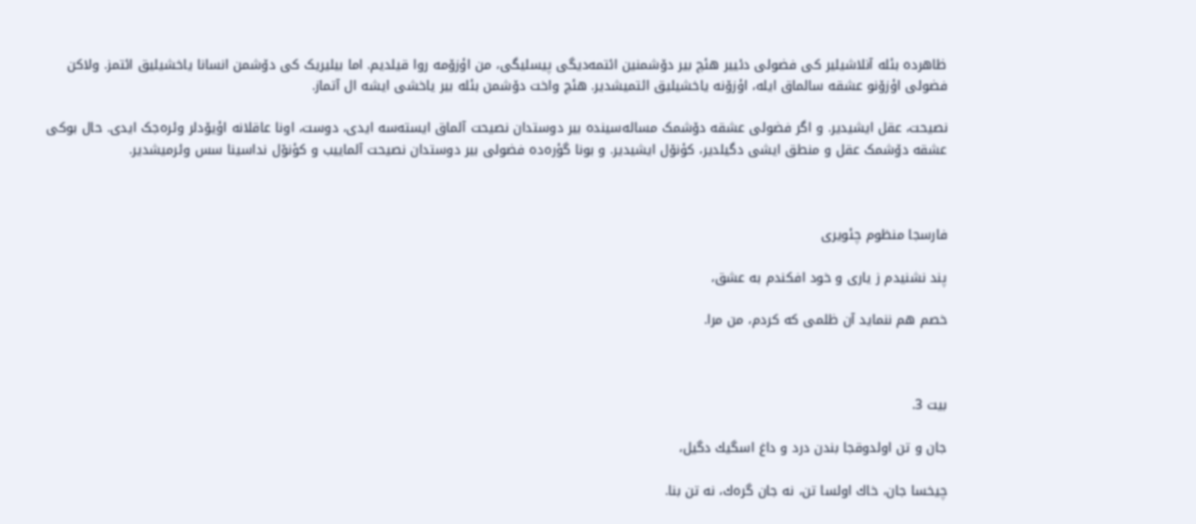ظاهرده بئله آنلاشیلیر کی فضولی دئییر هئچ بیر دۆشمنین ائتمه‌دیگی پیسلیگی، من اؤزۆمه روا قیلدیم. اما بیلیریک کی دۆشمن انسانا یاخشیلیق ائتمز. ولاکن فضولی اؤزۆنو عشقه سالماق ایله، اؤزۆنه یاخشیلیق ائتمیشدیر. هئچ واخت دۆشمن بئله بیر یاخشی ایشه ال آتماز.

نصیحت، عقل ایشیدیر. و اگر فضولی عشقه دۆشمک مساله‌سینده بیر دوستدان نصیحت آلماق ایسته‌سه ایدی، دوست، اونا عاقلانه اؤیۆدلر وئره‌جک ایدی. حال بوکی عشقه دۆشمک عقل و منطق ایشی دگیلدیر، کؤنۆل ایشیدیر. و بونا گؤره‌ده فضولی بیر دوستدان نصیحت آلماییب و کؤنۆل نداسینا سس وئرمیشدیر.



فارسجا منظوم چئویری

پند نشنیدم ز یاری و خود افکندم به عشق،

خصم هم ننماید آن ظلمی که کردم، من مرا.



بیت 3.

جان و تن اولدوقجا بندن درد و داغ اسگیك دگیل،

چیخسا جان، خاك ‌اولسا تن، نه‌ جان گره‌ك، نه ‌تن بنا.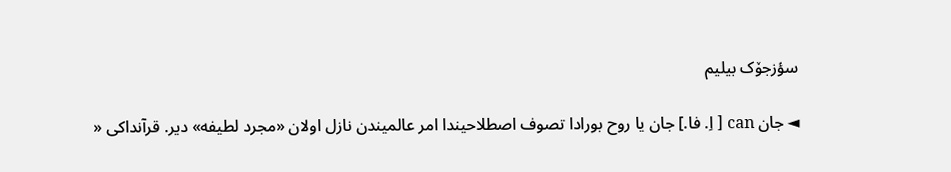سؤزجۆک بیلیم

◄ جان can [ اِ. فا.] جان یا روح بورادا تصوف اصطلاحیندا امر عالمیندن نازل اولان «مجرد لطیفه» دیر. قرآنداکی «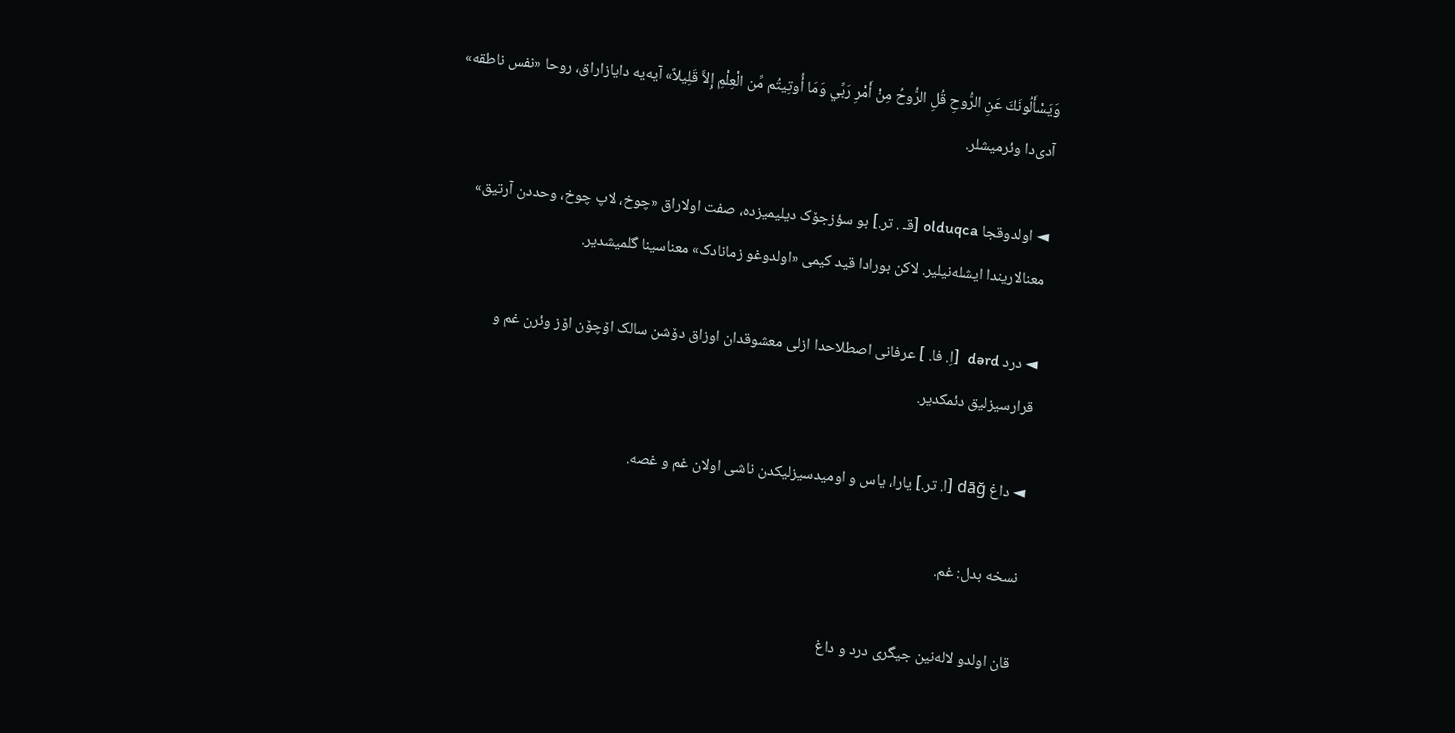وَيَسْأَلُونَكَ عَنِ الرُّوحِ قُلِ الرُّوحُ مِنْ أَمْرِ رَبِّي وَمَا أُوتِيتُم مِّن الْعِلْمِ إِلاَّ قَلِيلاً» آیه‌یه دایازاراق، روحا «نفس ناطقه» آدی‌دا وئرمیشلر.

◄ اولدوقجا olduqca [قـ . تر.] بو سؤزجۆک دیلیمیزده، صفت اولاراق «چوخ، لاپ چوخ، وحددن آرتیق» معنالاریندا ایشله‌نیلیر. لاکن بورادا قید کیمی «اولدوغو زمانادک» معناسینا گلمیشدیر.

◄ درد dərd  [اِ. فا. ] عرفانی اصطلاحدا ازلی معشوقدان اوزاق دۆشن سالک اۆچۆن اۆز وئرن غم و قرارسیزلیق دئمکدیر.

◄ داغ dāğ [ا. تر.] یارا، یاس و اومیدسیزلیکدن ناشی اولان غم و غصه.

نسخه بدل: غم.

قان اولدو لاله‌نین جیگری درد و داغ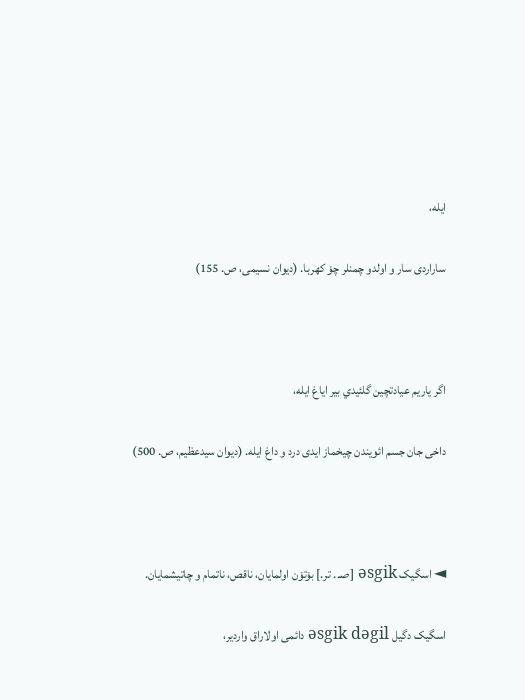ایله،

ساراردی سار و اولدو چمنلر چۆ كهربا. (دیوان نسیمی، ص. 155)



اگر ياريم عيادتچين گلئيدي بير اياغ ايله،

داخی جان جسم ائويندن چیخماز ايدی درد و داغ ايله. (دیوان سیدعظیم، ص. 500)



◄ اسگیک əsgik [صـ . تر.] بۆتۆن اولمایان، ناقص، ناتمام و چاتیشمایان.

اسگیک دگیل əsgik dəgil دائمی اولاراق واردیر،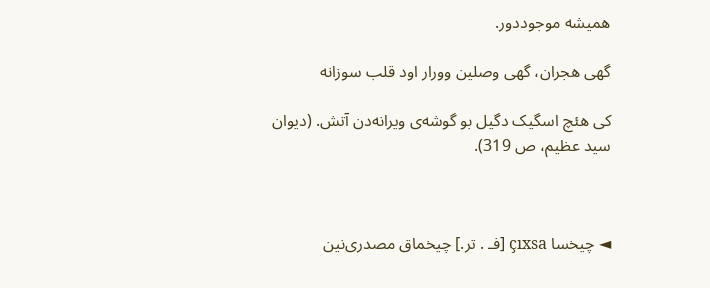همیشه موجوددور.

گهی هجران، گهی وصلین وورار اود قلب سوزانه

کی هئچ اسگیک دگیل بو گوشه‌ی ویرانه‌دن آتش. (دیوان سید عظیم، ص 319).



◄ چیخسا çıxsa [فـ . تر.] چیخماق مصدری‌نین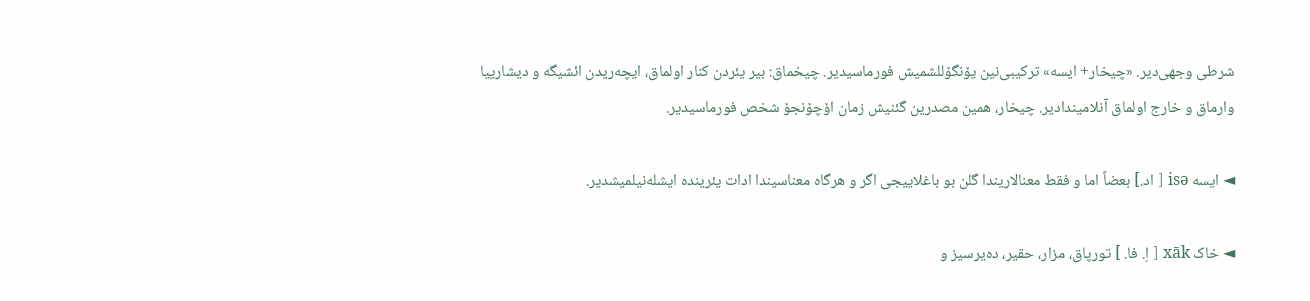شرطی وجهی‌دیر. «چیخار+ ایسه» ترکیبی‌نین یۆنگۆللشمیش فورماسیدیر. چیخماق: بیر یئردن کنار اولماق، ایچه‌ریدن ائشیگه و دیشارییا وارماق و خارج اولماق آنلامیندادیر. چیخار، همین مصدرین گئنیش زمان اۆچۆنجۆ شخص فورماسیدیر.

◄ ایسه isə [ اد.] بعضاً اما و فقط معنالاریندا گلن بو باغلاییجی اگر و هرگاه معناسیندا ادات یئرینده ایشله‌نیلمیشدیر.

◄ خاک xāk [ اِ. فا. ] تورپاق، مزار، حقیر، ده‌یرسیز و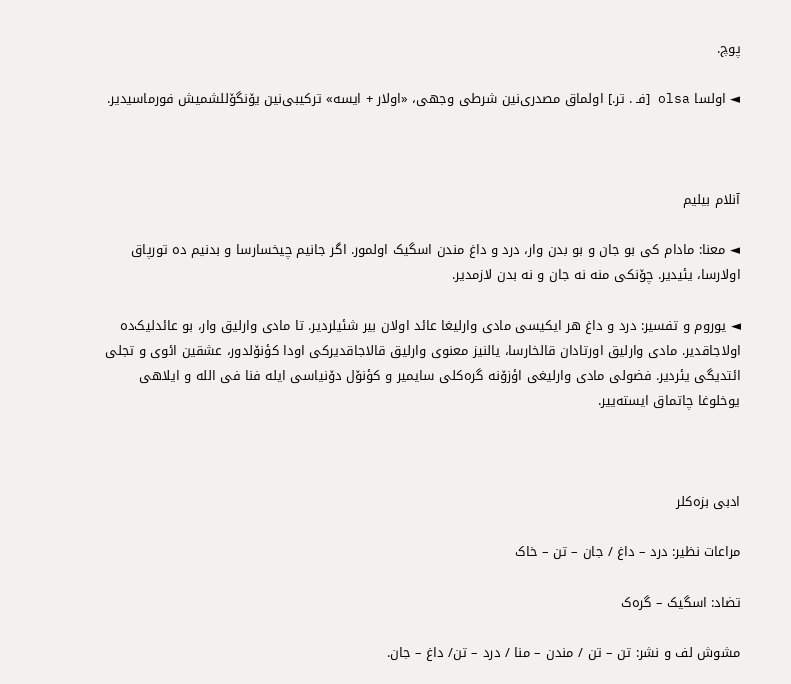پوچ.

◄ اولسا olsa [فـ . تر.] اولماق مصدری‌نین شرطی وجهی، «اولار + ایسه» ترکیبی‌نین یۆنگۆللشمیش فورماسیدیر.



آنلام بیلیم

◄ معنا: مادام کی بو جان و بو بدن وار، درد و داغ مندن اسگیک اولمور. اگر جانیم چیخسارسا و بدنیم ده تورپاق اولارسا، یئیدیر. چۆنکی منه نه جان و نه بدن لازمدیر.

◄ یوروم و تفسیر: درد و داغ هر ایکیسی مادی وارلیغا عائد اولان بیر شئیلردیر. تا مادی وارلیق وار، بو عائدلیک‌ده اولاجاقدیر. مادی وارلیق اورتادان قالخارسا، یالنیز معنوی وارلیق قالاجاقدیرکی اودا کؤنۆلدور، عشقین ائوی و تجلی ائتدیگی یئردیر. فضولی مادی وارلیغی اؤزۆنه گره‌کلی سایمیر و کؤنۆل دۆنیاسی ایله فنا فی الله و ایلاهی یوخلوغا چاتماق ایسته‌ییر.



ادبی بزه‌کلر

مراعات نظیر: درد – داغ / جان – تن – خاک

تضاد: اسگیک – گره‌ک

مشوش لف و نشر: تن – تن / مندن – منا / درد – تن/ داغ – جان.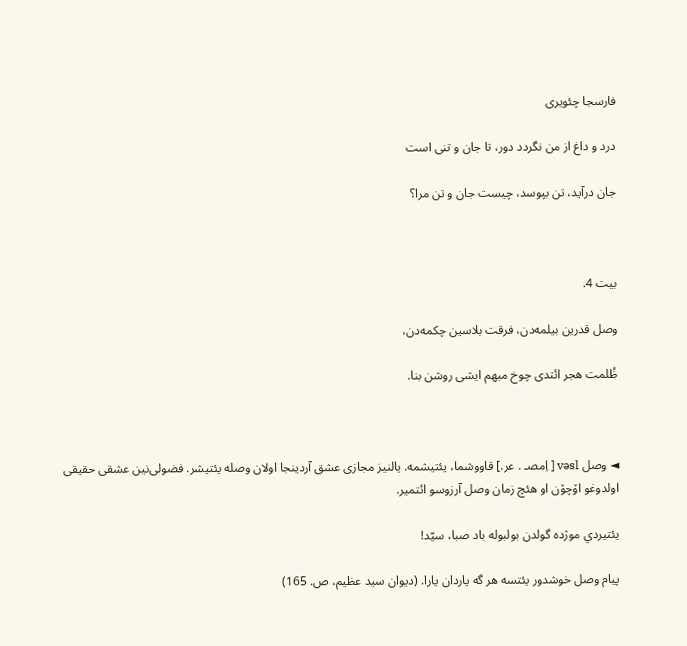فارسجا چئویری

درد و داغ از من نگردد دور، تا جان و تنی است

جان درآید، تن بپوسد، چیست جان و تن مرا؟



بیت 4.

وصل قدرین بیلمه‌دن، فرقت بلاسین چكمه‌دن،

ظُلمت هجر ائتدی چوخ مبهم ایشی روشن بنا.



◄ وصل vəsl [ اِمصـ . عر.] قاووشما، یئتیشمه. یالنیز مجازی عشق آردینجا اولان وصله یئتیشر. فضولی‌نین عشقی حقیقی اولدوغو اۆچۆن او هئچ زمان وصل آرزوسو ائتمیر.

يئتيردي موژده گولدن بولبوله باد صبا، سيّد!

پيام وصل خوشدور يئتسه هر گه ياردان يارا. (دیوان سید عظیم، ص. 165)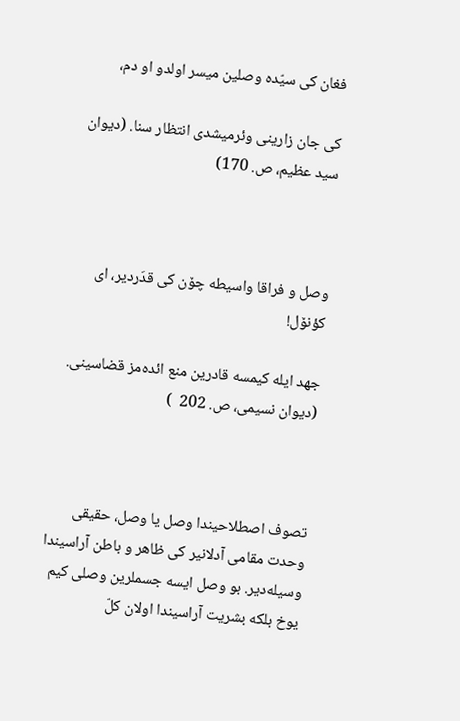فغان كی سيّده وصلين ميسر اولدو او دم،

كی جان زارينی وئرميشدی انتظار سنا. (دیوان سید عظیم، ص. 170)



وصل و فراقا واسیطه چۆن كی قدَردیر، ای كؤنۆل!

جهد ایله كیمسه قادرین منع ائده‌مز قضاسینی. (دیوان نسیمی، ص. 202  )



تصوف اصطلاحیندا وصل یا وصل، حقیقی وحدت مقامی آدلانیر کی ظاهر و باطن آراسیندا وسیله‌دیر. بو وصل ایسه جسملرین وصلی کیم یوخ بلکه بشریت آراسیندا اولان کلّ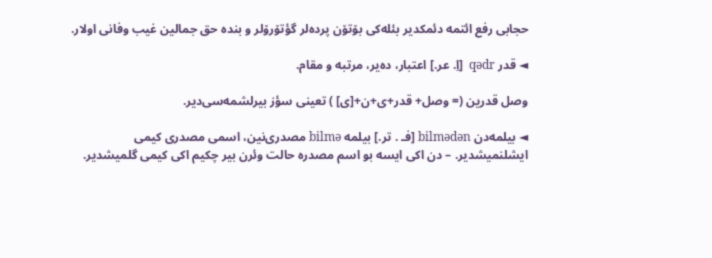حجابی رفع ائتمه دئمکدیر بئله‌کی بۆتۆن پرده‌لر گؤتۆرۆلر و بنده حق جمالین غیب وفانی اولار.

◄ قدر qədr  [اِ. عر.] اعتبار، ده‌یر، مرتبه و مقام.

وصل قدرین (= وصل+ قدر+ی+ن+[ی] ) تعینی سؤز بیرلشمه‌سی‌دیر.

◄ بیلمه‌دن bilmədən [فـ . تر.] بیلمه bilmə مصدری‌نین، اسمی مصدری کیمی ایشلنمیشدیر. – دن اکی ایسه بو اسم مصدره حالت وئرن بیر چکیم اکی کیمی گلمیشدیر.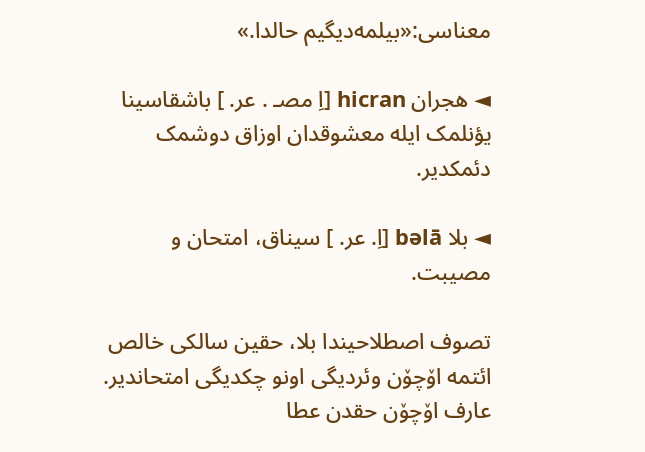معناسی:«بیلمه‌دیگیم حالدا.»

◄ هجران hicran [اِ مصـ . عر. ] باشقاسینا یؤنلمک ایله معشوقدان اوزاق دوشمک دئمکدیر.

◄ بلا bəlā [اِ. عر. ] سیناق، امتحان و مصیبت.

تصوف اصطلاحیندا بلا، حقین سالکی خالص ائتمه اۆچۆن وئردیگی اونو چکدیگی امتحاندیر. عارف اۆچۆن حقدن عطا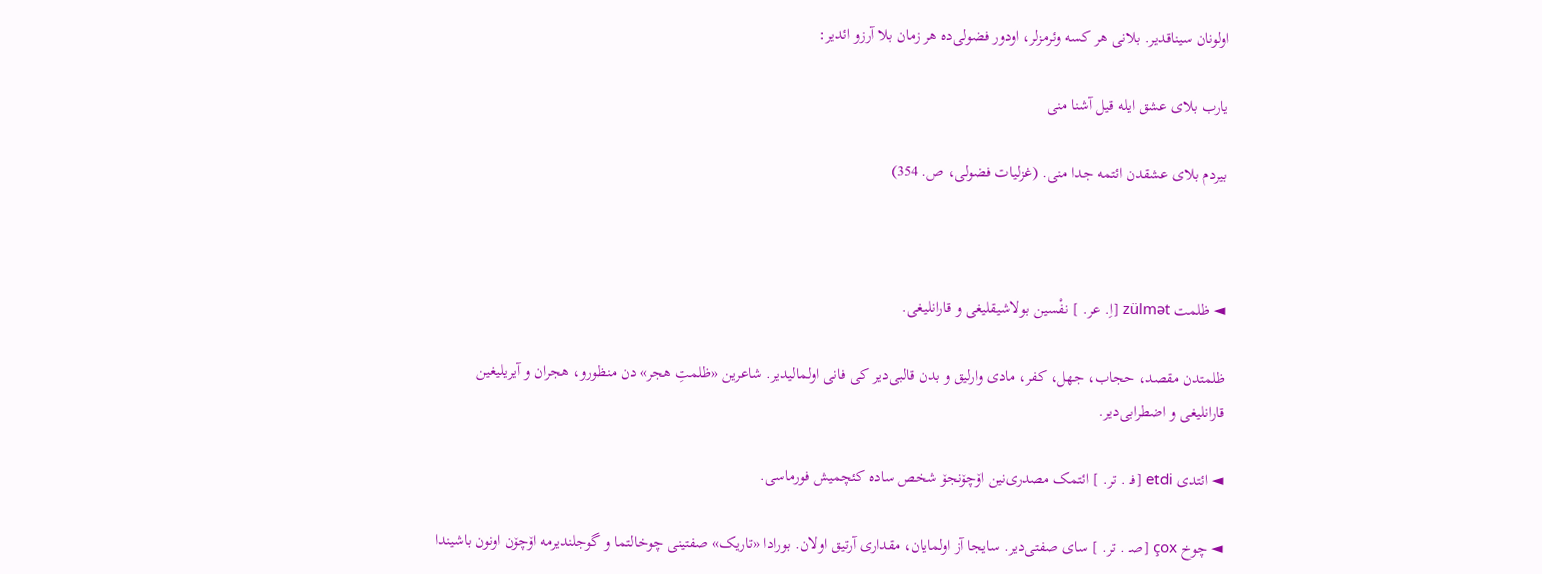اولونان سیناقدیر. بلانی هر کسه وئرمزلر، اودور فضولی‌ده هر زمان بلا آرزو ائدیر:

یارب بلای عشق ایله قیل آشنا منی

بیردم بلای عشقدن ائتمه جدا منی. (غزلیات فضولی، ص. 354)



◄ ظلمت zülmət [اِ. عر. ] نفْسین بولاشیقلیغی و قارانلیغی.

ظلمتدن مقصد، حجاب، جهل، کفر، مادی وارلیق و بدن قالبی‌دیر کی فانی اولمالیدیر. شاعرین «ظلمتِ هجر» دن منظورو، هجران و آیریلیغین قارانلیغی و اضطرابی‌دیر.

◄ ائتدی etdi [فـ . تر. ] ائتمک مصدری‌نین اۆچۆنجۆ شخص ساده کئچمیش فورماسی.

◄ چوخ çox [صـ . تر. ] سای صفتی‌دیر. سایجا آز اولمایان، مقداری آرتیق اولان. بورادا «تاریک» صفتینی چوخالتما و گوجلندیرمه اۆچۆن اونون باشیندا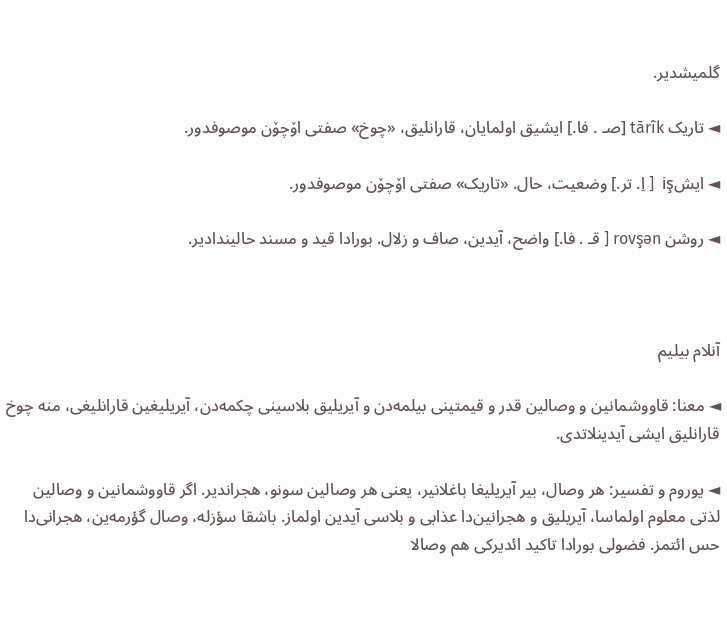گلمیشدیر.

◄ تاریک tārîk [صـ . فا.] ایشیق اولمایان، قارانلیق، «چوخ» صفتی اۆچۆن موصوفدور.

◄ ایشiş  [ اِ. تر.] وضعیت، حال. «تاریک» صفتی اۆچۆن موصوفدور.

◄ روشن rovşən [ قـ . فا.] واضح، آیدین، صاف و زلال. بورادا قید و مسند حالیندادیر.



آنلام بیلیم

◄ معنا: قاووشمانین و وصالین قدر و قیمتینی بیلمه‌دن و آیریلیق بلاسینی چکمه‌دن، آیریلیغین قارانلیغی، منه چوخ قارانلیق ایشی آیدینلاتدی.

◄ یوروم و تفسیر: هر وصال، بیر آیریلیغا باغلانیر، یعنی هر وصالین سونو، هجراندیر. اگر قاووشمانین و وصالین لذتی معلوم اولماسا، آیریلیق و هجرانین‌دا عذابی و بلاسی آیدین اولماز. باشقا سؤزله، وصال گؤرمه‌ین، هجرانی‌دا حس ائتمز. فضولی بورادا تاکید ائدیرکی هم وصالا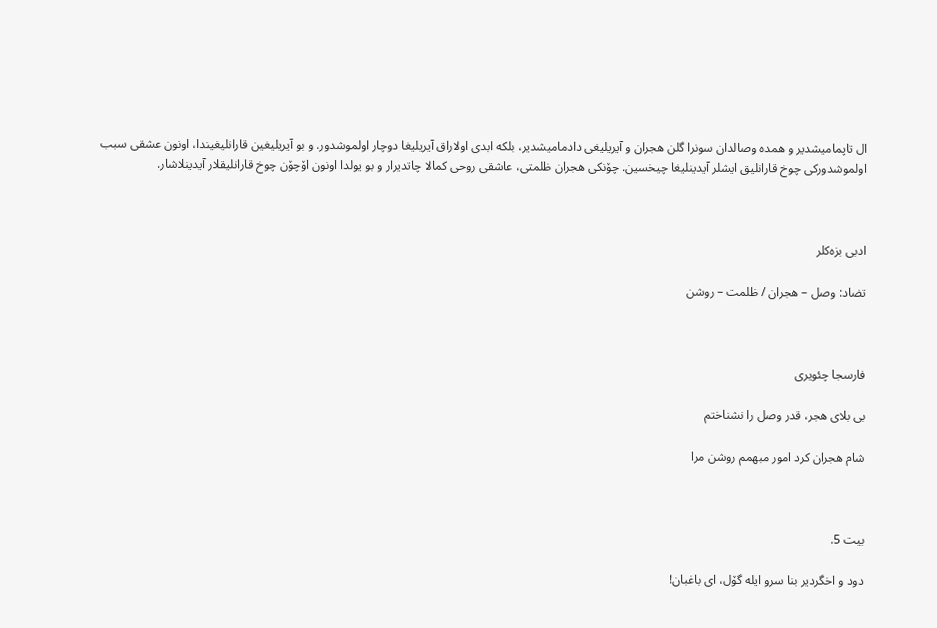ال تاپمامیشدیر و همده وصالدان سونرا گلن هجران و آیریلیغی دادمامیشدیر، بلکه ابدی اولاراق آیریلیغا دوچار اولموشدور. و بو آیریلیغین قارانلیغیندا، اونون عشقی سبب اولموشدورکی چوخ قارانلیق ایشلر آیدینلیغا چیخسین. چۆنکی هجران ظلمتی، عاشقی روحی کمالا چاتدیرار و بو یولدا اونون اۆچۆن چوخ قارانلیقلار آیدینلاشار.



ادبی بزه‌کلر

تضاد: وصل – هجران / ظلمت – روشن



فارسجا چئویری

بی بلای هجر، قدر وصل را نشناختم

شام هجران کرد امور مبهمم روشن مرا



بیت 5.

دود و اخگردیر بنا سرو ایله گۆل، ای باغبان!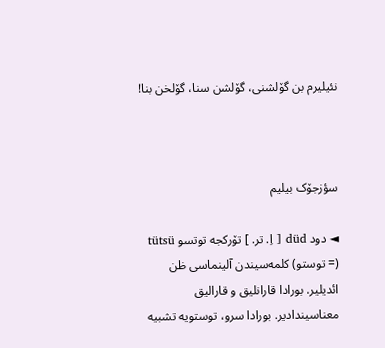نئیلیرم بن گۆلشنی، گۆلشن سنا، گۆلخن بنا!



سؤزجۆک بیلیم

◄ دود düd [ اِ. تر. ] تۆرکجه توتسو tütsü (= توستو) کلمه‌سیندن آلینماسی ظن ائدیلیر. بورادا قارانلیق و قارالیق معناسیندادیر. بورادا سرو، توستویه تشبیه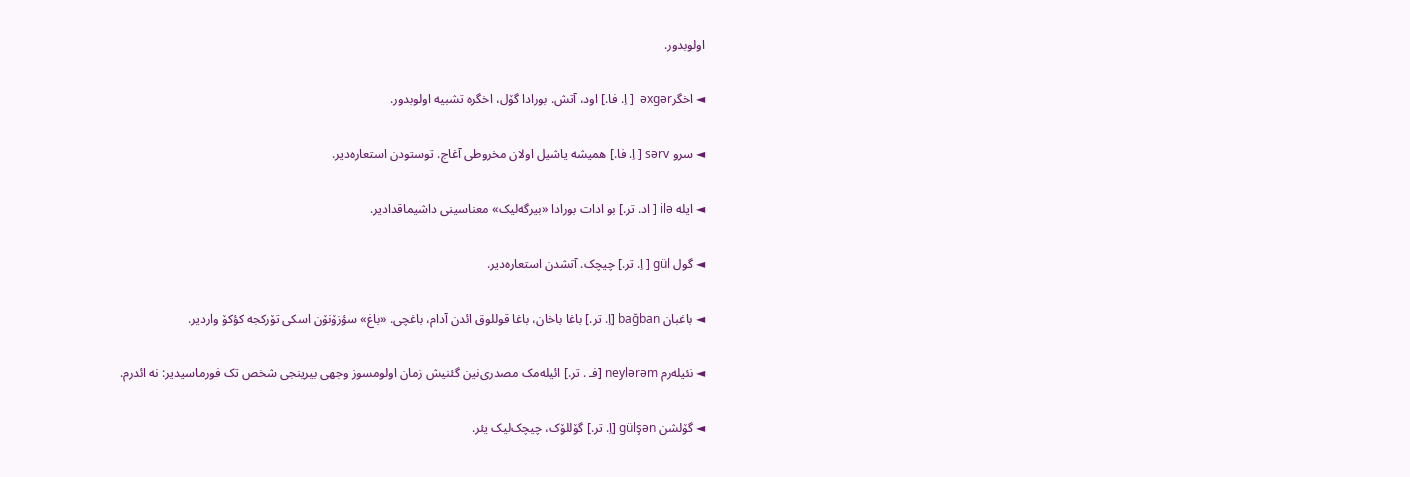اولوبدور.

◄ اخگرəxgər  [ اِ. فا.] اود، آتش. بورادا گۆل، اخگره تشبیه اولوبدور.

◄ سرو sərv [ اِ. فا.] همیشه یاشیل اولان مخروطی آغاج. توستودن استعاره‌دیر.

◄ ایله ilə [ اد. تر.] بو ادات بورادا «بیرگه‌لیک» معناسینی داشیماقدادیر.

◄ گول gül [ اِ. تر.] چیچک. آتشدن استعاره‌دیر.

◄ باغبان bağban [اِ. تر.] باغا باخان، باغا قوللوق ائدن آدام، باغچی. «باغ» سؤزۆنۆن اسکی تۆرکجه کؤکۆ واردیر.

◄ نئیله‌رم neylərəm [فـ . تر.] ائیله‌مک مصدری‌نین گئنیش زمان اولومسوز وجهی بیرینجی شخص تک فورماسیدیر: نه ائدرم.

◄ گۆلشن gülşən [اِ. تر.] گۆللۆک، چیچک‌لیک یئر.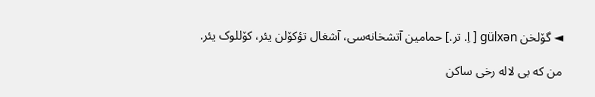◄ گۆلخن gülxən [ اِ. تر.] حمامین آتشخانه‌سی، آشغال تؤکۆلن یئر، کۆللوک یئر.

من كه بی لاله رخی ساكن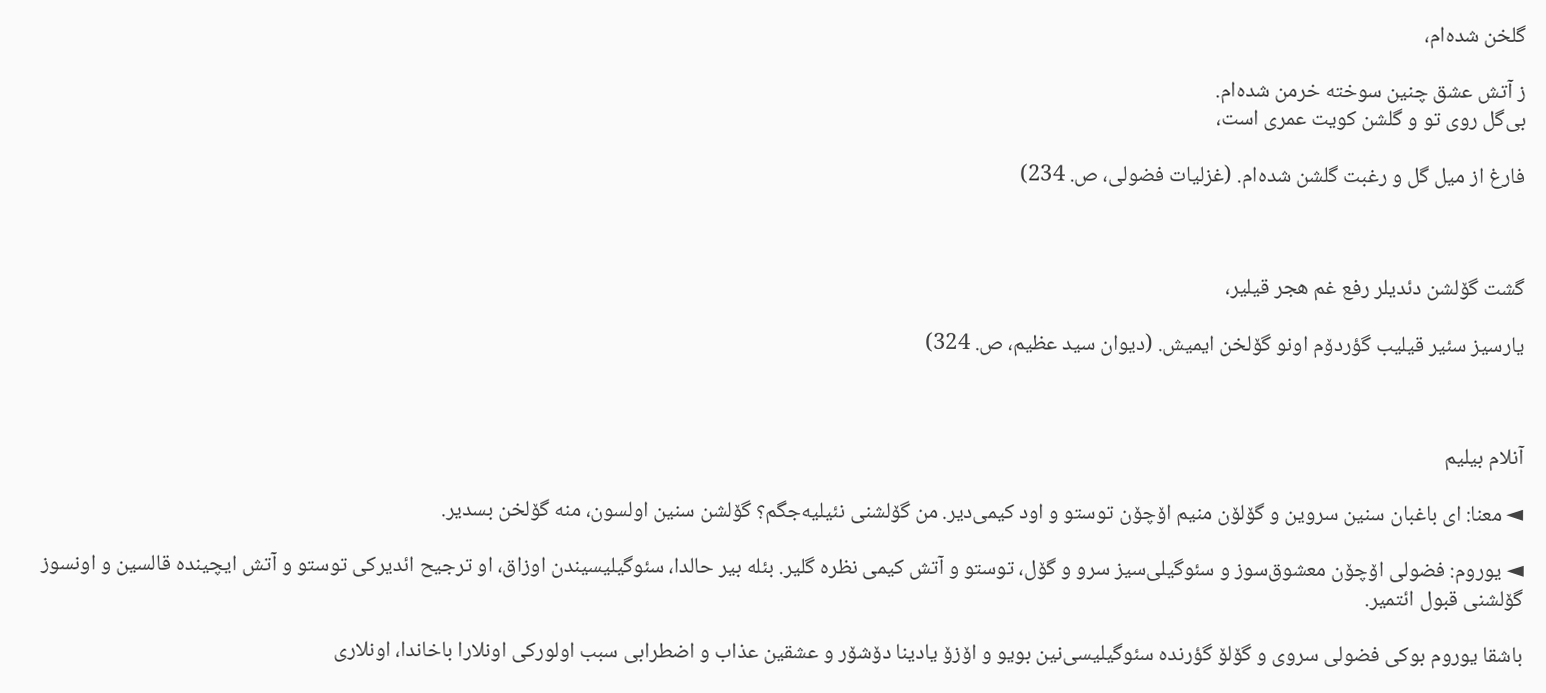گلخن شده‌ام،

ز آتش عشق چنین سوخته خرمن شده‌ام.
بی‌گل روی تو و گلشن كویت عمری است،

فارغ از میل گل و رغبت گلشن شده‌ام. (غزلیات فضولی، ص. 234)



گشت گۆلشن دئديلر رفع غم هجر قیلیر،

يارسيز سئير قيليب گؤردۆم اونو گۆلخن ايميش. (دیوان سید عظیم، ص. 324)



آنلام بیلیم

◄ معنا: ای باغبان سنین سروین و گۆلۆن منیم اۆچۆن توستو و اود کیمی‌دیر. من گۆلشنی نئیلیه‌جگم؟ گۆلشن سنین اولسون، منه گۆلخن بسدیر.

◄ یوروم: فضولی اۆچۆن معشوق‌‌سوز و سئوگیلی‌سیز سرو و گۆل، توستو و آتش کیمی نظره گلیر. بئله بیر حالدا، سئوگیلیسیندن اوزاق، او ترجیح ائدیرکی توستو و آتش ایچینده قالسین و اونسوز گۆلشنی قبول ائتمیر.

باشقا یوروم بوکی فضولی سروی و گۆلۆ گؤرنده سئوگیلیسی‌نین بویو و اۆزۆ یادینا دۆشۆر و عشقین عذاب و اضطرابی سبب اولورکی اونلارا باخاندا، اونلاری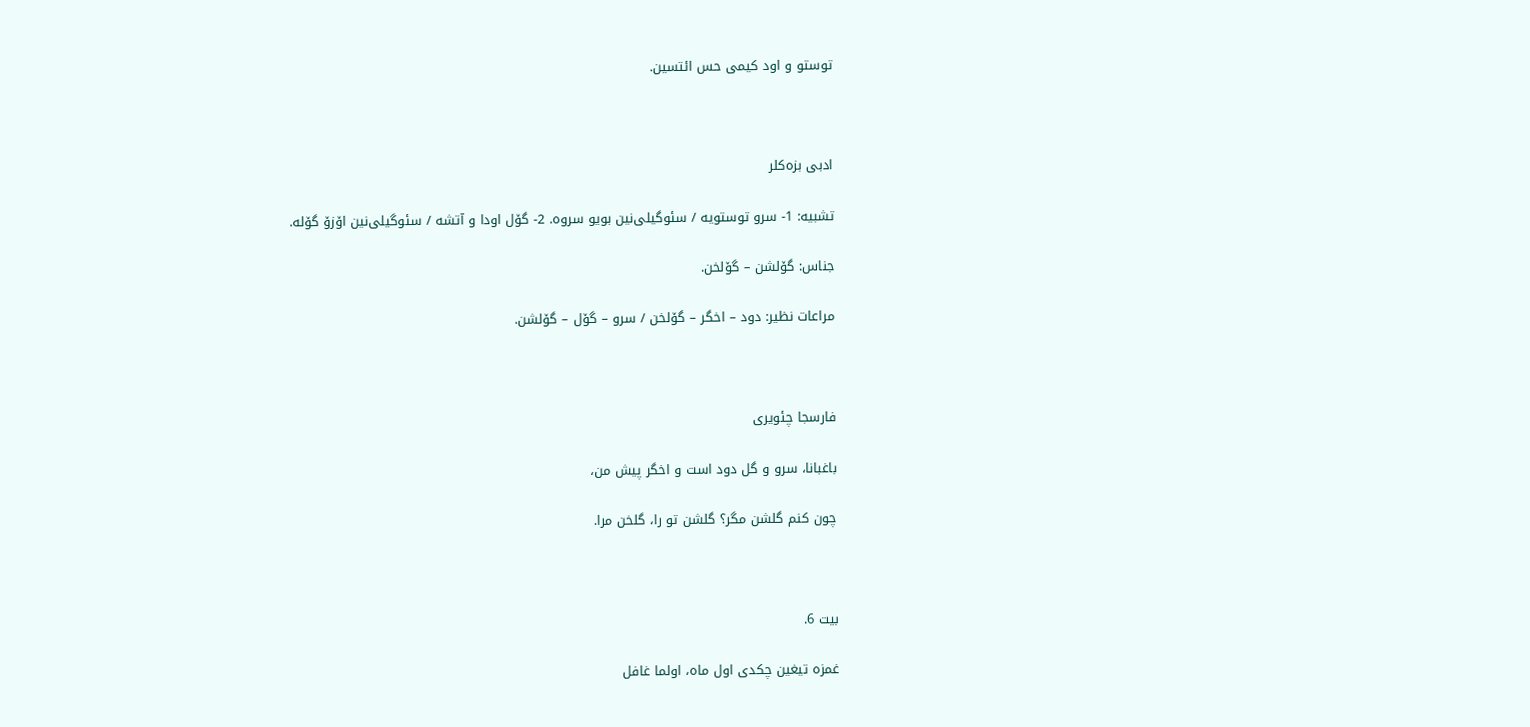توستو و اود کیمی حس ائتسین.



ادبی بزه‌کلر

تشبیه: 1- سرو توستویه / سئوگیلی‌نین بویو سروه. 2- گۆل اودا و آتشه / سئوگیلی‌نین اۆزۆ گۆله.

جناس: گۆلشن – گۆلخن.

مراعات نظیر: دود – اخگر – گۆلخن / سرو – گۆل – گۆلشن.



فارسجا چئویری

باغبانا، سرو و گل دود است و اخگر پیش من،

چون کنم گلشن مگر؟ گلشن تو را، گلخن مرا.



بیت 6.

غمزه تیغین چكدی اول ماه، اولما غافل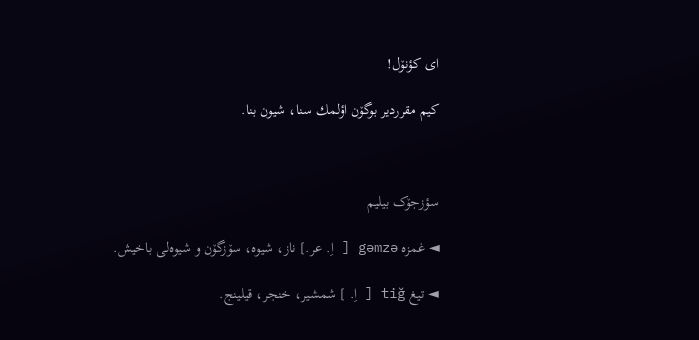ای کؤنۆل!

كیم مقرردیر بوگۆن اؤلمك سنا، شیون بنا.



سؤزجۆک بیلیم

◄ غمزه gəmzə [ اِ. عر.] ناز، شیوه، سۆزگۆن و شیوه‌لی باخیش.

◄ تیغ tiğ [ اِ. ] شمشیر، خنجر، قیلینج.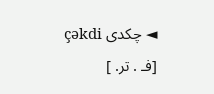◄ چکدی çəkdi [فـ . تر. ]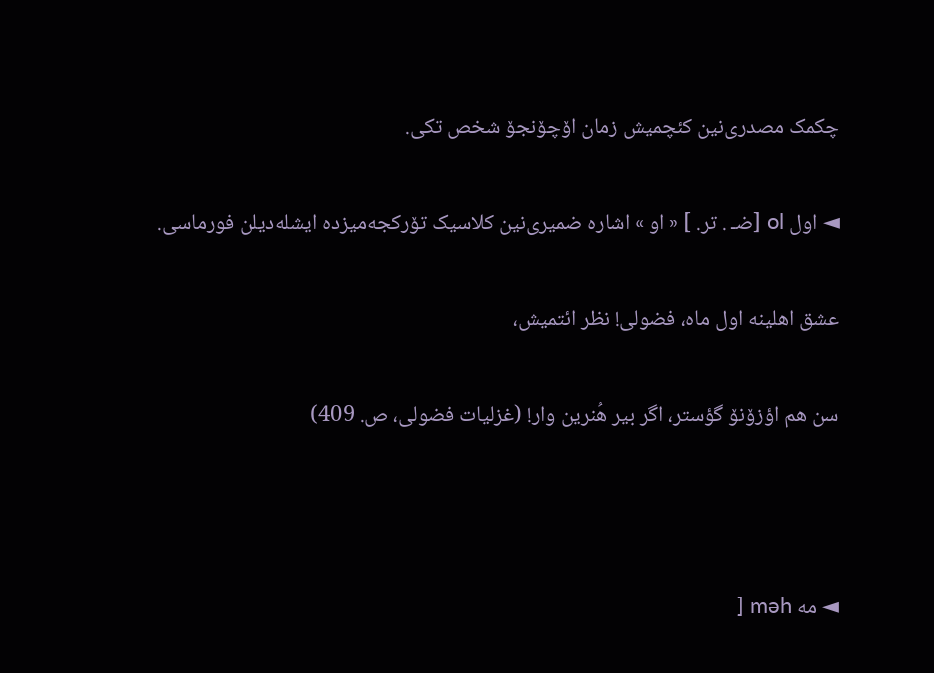چکمک مصدری‌نین کئچمیش زمان اۆچۆنجۆ شخص تکی.

◄ اول ol [ضـ . تر. ] « او » اشاره ضمیری‌نین کلاسیک تۆرکجه‌میزده ایشله‌دیلن فورماسی.

عشق اهلینه اول ماه، فضولی! نظر ائتمیش،

سن هم اؤزۆنۆ گؤستر، اگر بیر هُنرین وار! (غزلیات فضولی، ص. 409)



◄ مه məh [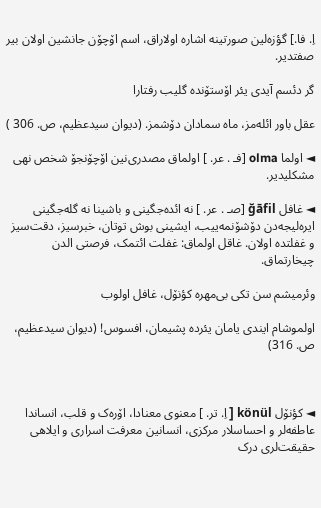اِ. فا.] گؤزه‌لین صورتینه اشاره اولاراق، اسم اۆچۆن جانشین اولان بیر صفتدیر.

گر دئسم آیدی یئر اۆستۆنده گلیب رفتارا

عقل باور ائله‌مز، ماه سمادان دۆشمز. (دیوان سیدعظیم، ص. 306 )

◄ اولما olma [فـ . عر. ] اولماق مصدری‌نین اۆچۆنجۆ شخص نهی مشکلیدیر.

◄ غافل ğāfil [صـ . عر. ] نه ائده‌جگینی و باشینا نه گله‌جگینی ایره‌لیجه‌دن دۆشۆنمه‌ییب، ایشینی بوش توتان، خبرسیز، دقت‌سیز و غفلتده اولان. غاقل اولماق: غفلت ائتمک، فرصتی الدن چیخارتماق.

وئرمیشم سن تکی بی‌‌مهره کؤنۆل، غافل اولوب

اولموشام ایندی یامان یئرده پشیمان، افسوس! (دیوان سیدعظیم، ص. 316)



◄ کؤنۆل könül [ اِ. تر. ] معنوی معنادا، اۆره‌ک و قلب، انساندا عاطفه‌لر و احساسلار مرکزی، انسانین معرفت اسراری و ایلاهی حقیقت‌لری درک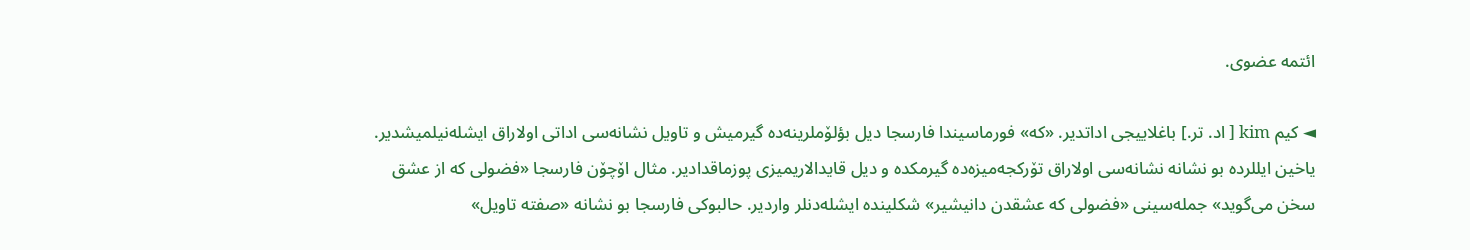ائتمه عضوی.

◄ کیم kim [ اد. تر.] باغلاییجی اداتدیر. «که» فورماسیندا فارسجا دیل بؤلۆملرینه‌ده گیرمیش و تاویل نشانه‌سی اداتی اولاراق ایشله‌نیلمیشدیر. یاخین ایللرده بو نشانه نشانه‌سی اولاراق تۆرکجه‌میزه‌ده گیرمکده و دیل قایدالاریمیزی پوزماقدادیر. مثال اۆچۆن فارسجا «فضولی که از عشق سخن می‌گوید» جمله‌سینی «فضولی که عشقدن دانیشیر» شکلینده ایشله‌دنلر واردیر. حالبوکی فارسجا بو نشانه «صفته تاویل»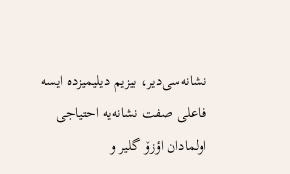نشانه‌سی‌دیر، بیزیم دیلیمیزده ایسه فاعلی صفت نشانه‌یه احتیاجی اولمادان اؤزۆ گلیر و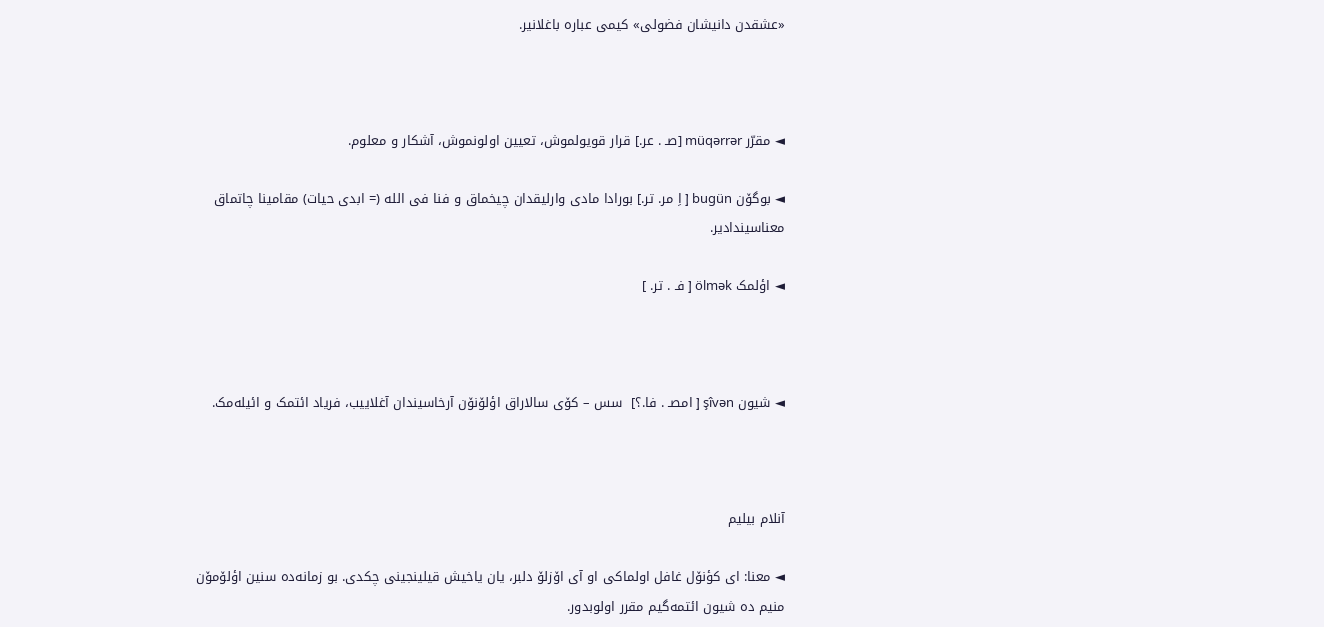«عشقدن دانیشان فضولی» کیمی عباره باغلانیر.



◄ مقرّر müqərrər [صـ . عر.] قرار قویولموش، تعیین اولونموش،‌ آشکار و معلوم.

◄ بوگۆن bugün [ اِ مر. تر.] بورادا مادی وارلیقدان چیخماق و فنا فی الله (= ابدی حیات) مقامینا چاتماق معناسیندادیر.

◄ اؤلمک ölmək [ فـ . تر. ]



◄ شیون şîvən [ امصـ . فا.؟]  سس – کۆی سالاراق اؤلۆنۆن آرخاسیندان آغلاییب، فریاد ائتمک و ائیله‌مک.



آنلام بیلیم

◄ معنا: ای کؤنۆل غافل اولماکی او آی اۆزلۆ دلبر، یان یاخیش قیلینجینی چکدی. بو زمانه‌ده سنین اؤلۆمۆن منیم ده شیون ائتمه‌گیم مقرر اولوبدور.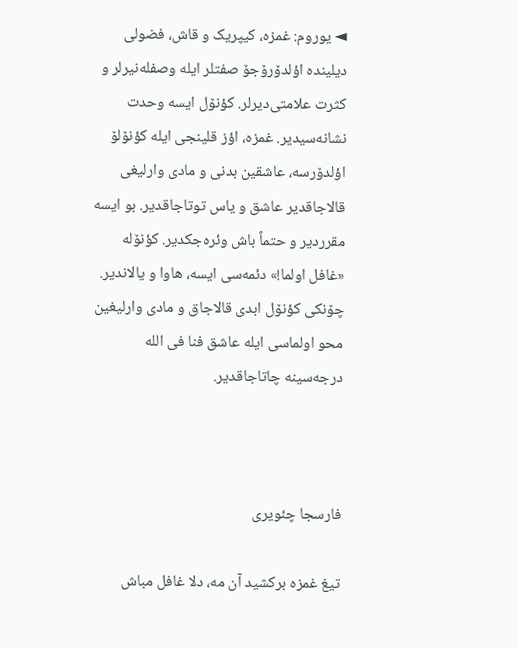◄ یوروم: غمزه، کیپریک و قاش، فضولی دیلینده اؤلدۆرۆجۆ صفتلر ایله وصفله‌نیرلر و کثرت علامتی‌دیرلر. کؤنۆل ایسه وحدت نشانه‌سیدیر. غمزه، اؤز قلینجی ایله کؤنۆلۆ اؤلدۆرسه، عاشقین بدنی و مادی وارلیغی قالاجاقدیر عاشق و یاس توتاجاقدیر. بو ایسه مقرردیر و حتماً باش وئره‌جکدیر. کؤنۆله «غافل اولما!» دئمه‌سی ایسه، هاوا و یالاندیر. چۆنکی کؤنۆل ابدی قالاجاق و مادی وارلیغین محو اولماسی ایله عاشق فنا فی الله درجه‌سینه چاتاجاقدیر.



فارسجا چئویری

تیغ غمزه برکشید آن مه، دلا غافل مباش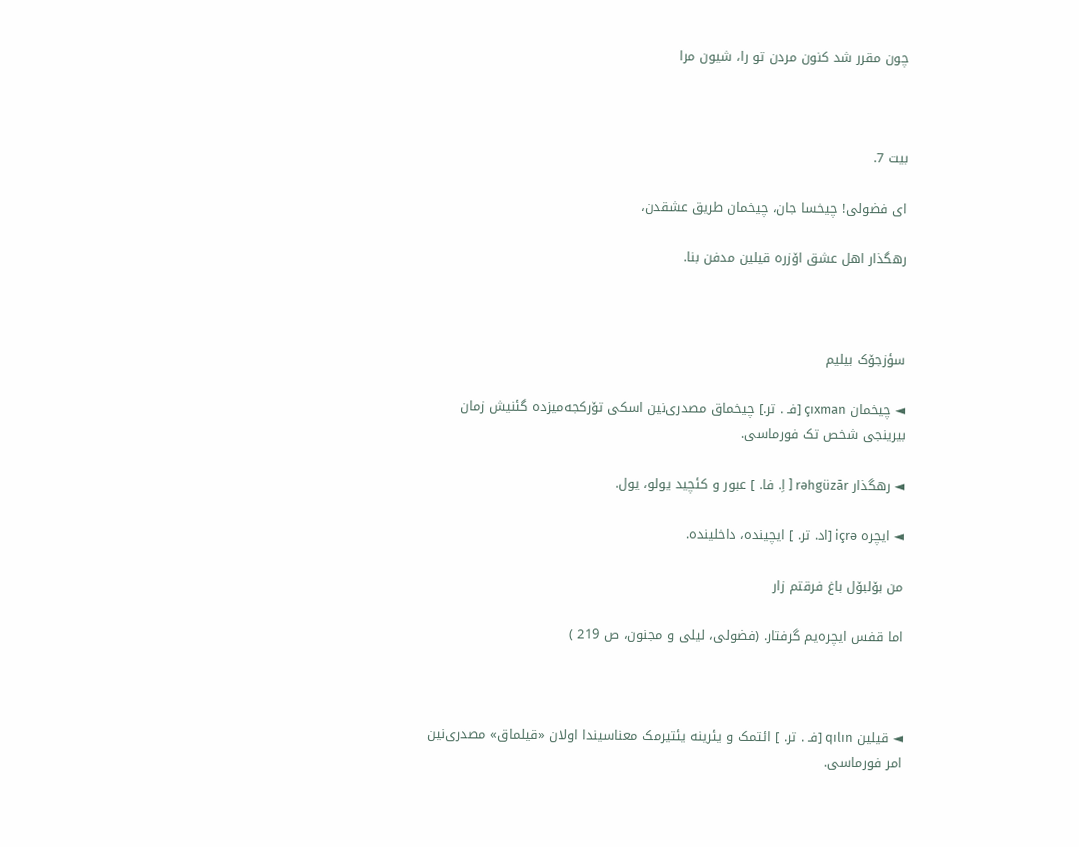چون مقرر شد کنون مردن تو را، شیون مرا



بیت 7.

ای فضولی! چیخسا جان، چیخمان طریق عشقدن،

رهگذار اهل عشق اۆزره قیلین مدفن بنا.



سؤزجۆک بیلیم

◄ چیخمان çıxman [فـ . تر.] چیخماق مصدری‌نین اسکی تۆرکجه‌میزده گئنیش زمان بیرینجی شخص تک فورماسی.

◄ رهگذار rəhgüzār [ اِ. فا. ] عبور و کئچید یولو، یول.

◄ ایچره içrə [اد. تر. ] ایچینده، داخلینده.

من بۆلبۆل باغ فرقتم زار

اما قفس ایچره‌یم گرفتار. (فضولی، لیلی و مجنون، ص 219 )



◄ قیلین qılın [فـ . تر. ] ائتمک و یئرینه یئتیرمک معناسیندا اولان «قیلماق» مصدری‌نین امر فورماسی.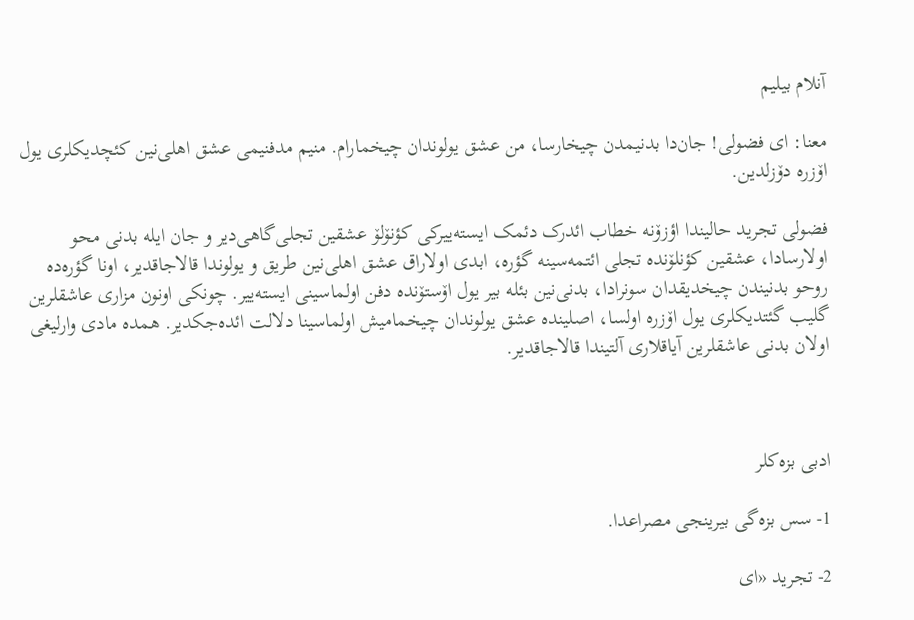آنلام بیلیم

معنا: ای فضولی! جان‌دا بدنیمدن چیخارسا، من عشق یولوندان چیخمارام. منیم مدفنیمی عشق اهلی‌نین کئچدیکلری یول اۆزره دۆزلدین.

فضولی تجرید حالیندا اؤزۆنه خطاب ائدرک دئمک ایسته‌ییرکی کؤنۆلۆ عشقین تجلی‌گاهی‌دیر و جان ایله بدنی محو اولارسادا، عشقین کؤنلۆنده تجلی ائتمه‌سینه گؤره، ابدی اولاراق عشق اهلی‌نین طریق و یولوندا قالاجاقدیر، اونا گؤره‌ده روحو بدنیندن چیخدیقدان سونرادا، بدنی‌نین بئله بیر یول اۆستۆنده دفن اولماسینی ایسته‌ییر. چونکی اونون مزاری عاشقلرین گلیب گئتدیکلری یول اۆزره اولسا، اصلینده عشق یولوندان چیخمامیش اولماسینا دلالت ائده‌جکدیر. همده مادی وارلیغی اولان بدنی عاشقلرین آیاقلاری آلتیندا قالاجاقدیر.



ادبی بزه‌کلر

1- سس بزه‌گی بیرینجی مصراعدا.

2- تجرید «ای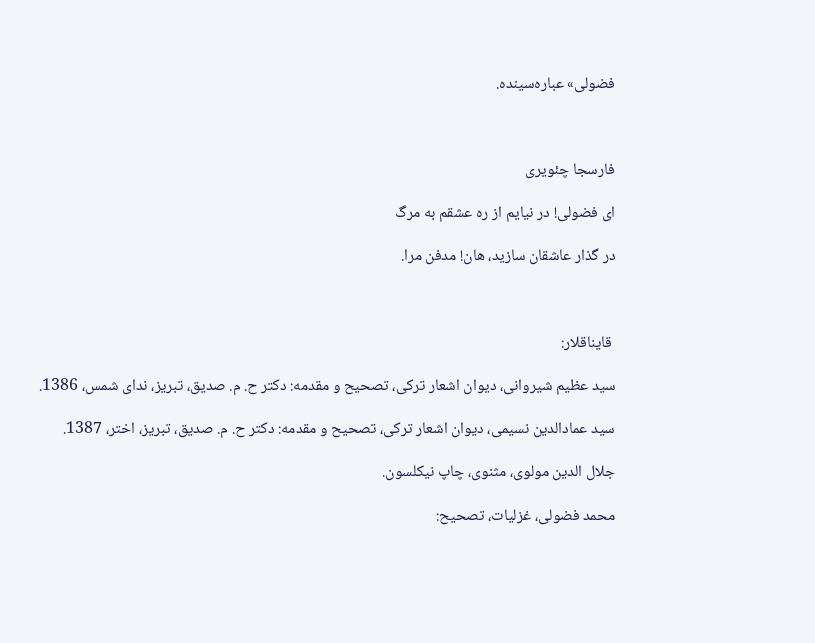فضولی» عباره‌سینده.



فارسجا چئویری

ای فضولی! در نیایم از ره عشقم به مرگ

در گذار عاشقان سازید، هان! مدفن مرا.



 قایناقلار:

سید عظیم شیروانی، دیوان اشعار ترکی، تصحیح و مقدمه: دکتر ح. م. صدیق، تبریز، ندای شمس، 1386.

سید عمادالدین نسیمی، دیوان اشعار ترکی، تصحیح و مقدمه: دکتر ح. م. صدیق، تبریز، اختر، 1387.

جلال الدین مولوی، مثنوی، چاپ نیکلسون.

محمد فضولی، غزلیات، تصحیح: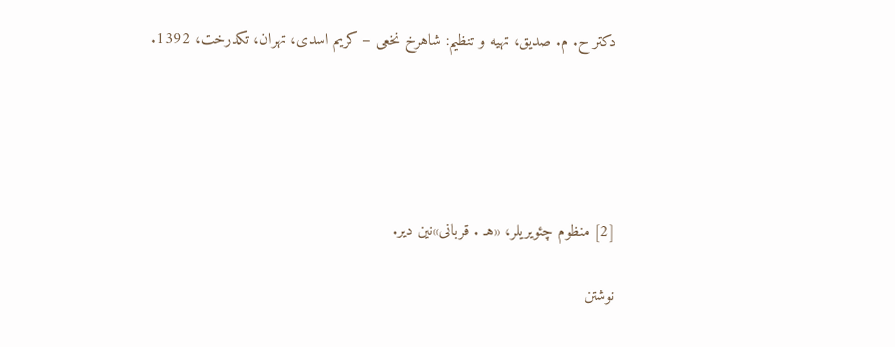دکتر ح. م. صدیق، تهیه و تنظیم: شاهرخ نخعی – کریم اسدی، تهران، تکدرخت، 1392.





[2] منظوم چئویریلر، «هـ . قربانی»نین دیر.

نوشتن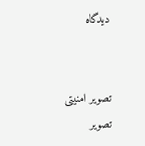دیدگاه


تصویر امنیتی
تصویر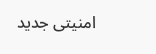امنیتی جدید